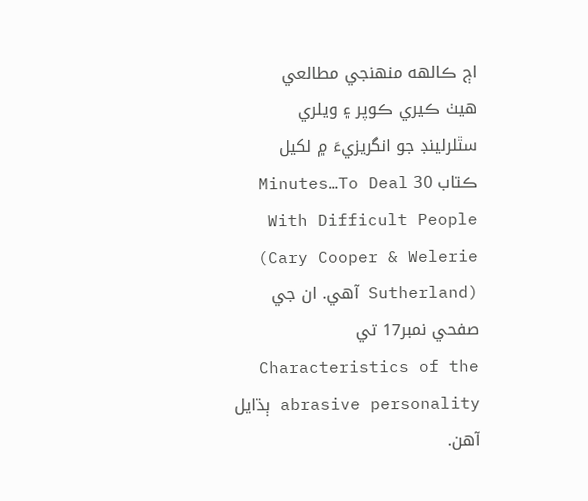اڄ ڪالهه منهنجي مطالعي هيٺ ڪيري ڪوپر ۽ ويلري سٿلرلينڊ جو انگريزيءَ ۾ لکيل ڪتاب 30 Minutes…To Deal With Difficult People (Cary Cooper & Welerie Sutherland) آهي. ان جي صفحي نمبر17 تي Characteristics of the abrasive personality ٻڌايل آهن.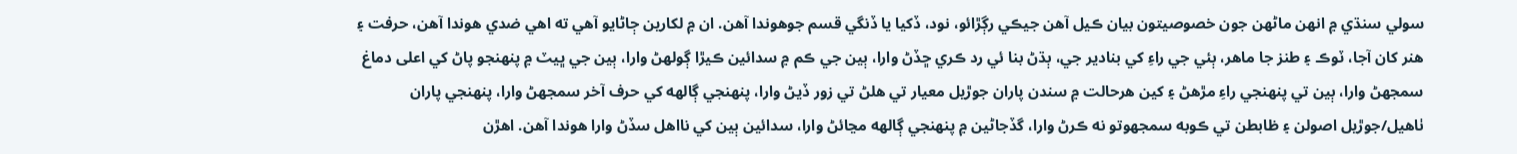سولي سنڌي ۾ انهن ماڻهن جون خصوصيتون بيان ڪيل آهن جيڪي رڳڙائو، نود، ڏکيا يا ڏنگي قسم جوهوندا آهن. ان ۾ لکارين ڄاڻايو آهي ته اهي ضدي هوندا آهن، حرفت ۽ هنر کان آجا، ٽوڪ ۽ طنز جا ماهر، ٻئي جي راءِ کي بنادير جي، ٻڌڻ بنا ئي رد ڪري ڇڏڻ وارا، ٻين جي ڪم ۾ سدائين ڪيڙا ڳولهڻ وارا، ٻين جي ڀيٽ ۾ پنهنجو پاڻ کي اعلى دماغ سمجھڻ وارا، ٻين تي پنهنجي راءِ مڙهڻ ۽ کين هرحالت ۾ سندن پاران جوڙيل معيار تي هلڻ تي زور ڏيڻ وارا، پنهنجي ڳالهه کي حرف آخر سمجھڻ وارا، پنهنجي پاران ٺاهيل/جوڙيل اصولن ۽ ظابطن تي ڪوبه سمجھوتو نه ڪرڻ وارا، گڏجاڻين ۾ پنهنجي ڳالهه مڃائڻ وارا، سدائين ٻين کي نااهل سڏڻ وارا هوندا آهن. اهڙن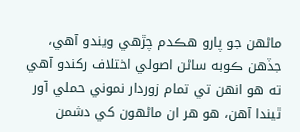ماڻهن جو پارو هڪدم چڙهي ويندو آهي، جڏهن ڪوبه ساڻن اصولي اختلاف رکندو آهي ته هو انهن تي تمام زوردار نموني حملي آور ٿيندا آهن، هو هر ان ماڻهون کي دشمن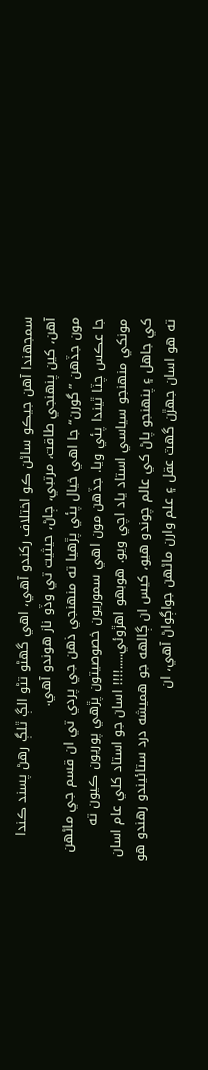سمجھندا آهن جيڪو ساڻن ڪو اختلاف رکندو آهي، اهي گھڻو تڻو الڳ ٿلڳ رهڻ پسند ڪندا آهن، کين پنهنجي طاقت، مرتبي، ڄاڻ، حيثيت تي وڏو ناز هوندو آهي.
مون جڏهن ”گورن“ جا اهي خيال پئي پڙهيا ته منهنجي ذهن جي پردي تي ان قسم جي ماڻهن جا عڪس چٽا ٿيندا پئي ويا. جڏهن مون اهي سموريون خصوصيتون پڙهي پوريون ڪيون ته مونکي منهنجو سياسي استاد ياد اچي ويو. هوبهو اهڙوئي.....!!!! اسان جو استاد کلي عام اسان کي جاهل ۽ پنهنجو پاڻ کي عالم چوندو هيو، کيس ان ڳالهه جو هميشه درد ستائيندو رهندو هو ته هو اسان جهڙن گھٽ عقل ۽ علم وارن ماڻهن جواڳواڻ آهي، ان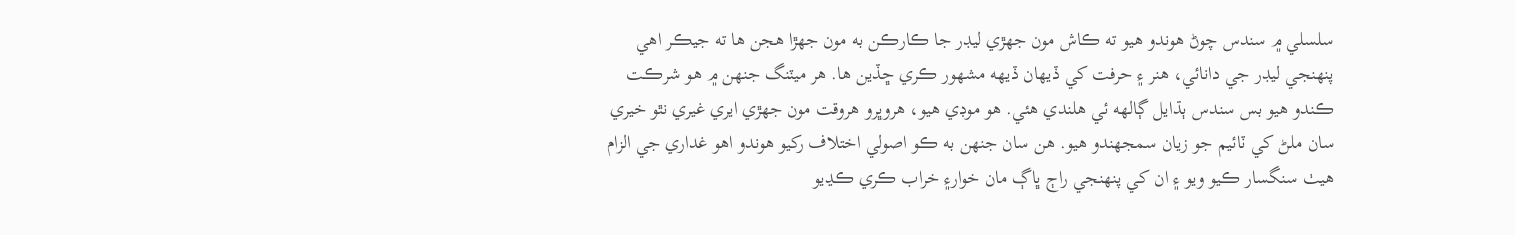سلسلي ۾ سندس چوڻ هوندو هيو ته ڪاش مون جهڙي ليڊر جا ڪارڪن به مون جهڙا هجن ها ته جيڪر اهي پنهنجي ليڊر جي دانائي، هنر ۽ حرفت کي ڏيهان ڏيهه مشهور ڪري ڇڏين ها. هر ميٽنگ جنهن ۾ هو شرڪت ڪندو هيو بس سندس ٻڌايل ڳالهه ئي هلندي هئي. هو موڊي هيو، هروڀرو هروقت مون جهڙي ايري غيري نٿو خيري سان ملڻ کي ٽائيم جو زيان سمجھندو هيو. هن سان جنهن به ڪو اصولي اختلاف رکيو هوندو اهو غداري جي الزام هيٺ سنگسار ڪيو ويو ۽ ان کي پنهنجي راڄ ڀاڳ مان خوار۽ خراب ڪري ڪڍيو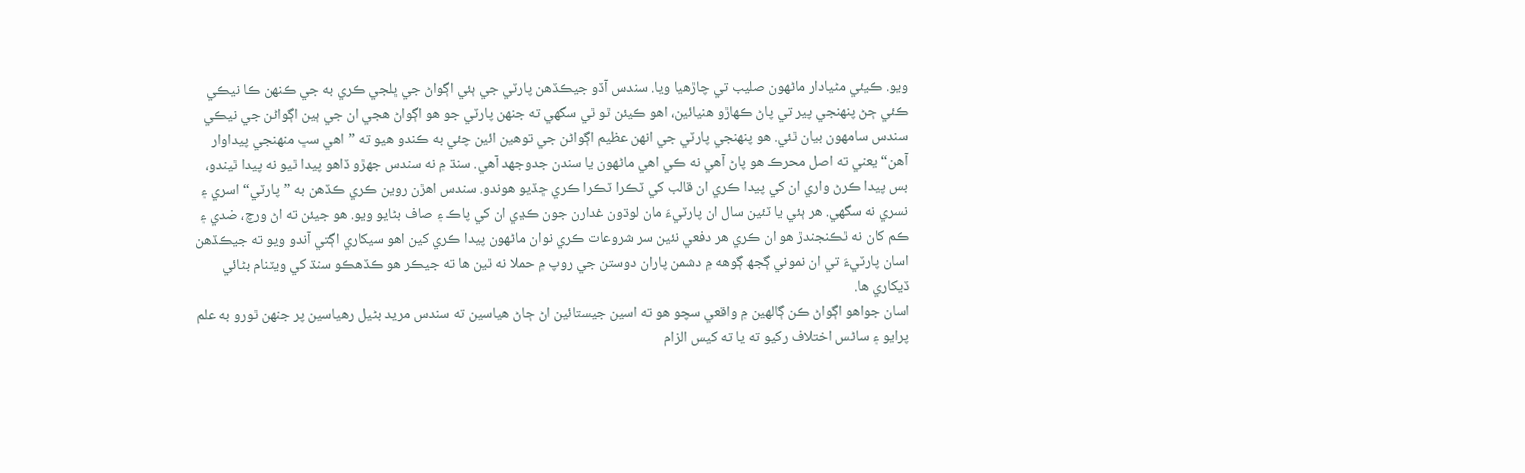ويو. ڪيئي مڻيادار ماڻهون صليب تي چاڙهيا ويا. سندس آڏو جيڪڏهن پارٽي جي ٻئي اڳواڻ جي ڀلجي ڪري به جي ڪنهن ڪا نيڪي ڪئي ڄڻ پنهنجي پير تي پاڻ ڪهاڙو هنيائين، اهو ڪيئن ٿو ٿي سگھي ته جنهن پارٽي جو هو اڳواڻ هجي ان جي ٻين اڳواڻن جي نيڪي سندس سامهون بيان ٿئي. هو پنهنجي پارٽي جي انهن عظيم اڳواڻن جي توهين ائين چئي به ڪندو هيو ته ”اهي سڀ منهنجي پيداوار آهن“ يعني ته اصل محرڪ هو پاڻ آهي نه ڪي اهي ماڻهون يا سندن جدوجهد آهي. سنڌ ۾ نه سندس جهڙو ڏاهو پيدا ٿيو نه پيدا ٿيندو، بس پيدا ڪرڻ واري ان کي پيدا ڪري ان قالب کي ٽڪرا ٽڪرا ڪري ڇڏيو هوندو. سندس اهڙن روين ڪري ڪڏهن به ”پارٽي“ اسري ۽ نسري نه سگھي. هر ٻئي يا ٽئين سال ان پارٽيءَ مان لوڌون غدارن جون ڪڍي ان کي پاڪ ۽ صاف بڻايو ويو. هو جيئن ته اڻ ورچ، ضدي ۽ ڪم کان نه ٿڪنجندڙ هو ان ڪري هر دفعي نئين سر شروعات ڪري نوان ماڻهون پيدا ڪري کين اهو سيکاري اڳتي آندو ويو ته جيڪڏهن اسان پارٽيءَ تي ان نموني ڳجھ ڳوهه ۾ دشمن پاران دوستن جي روپ ۾ حملا نه ٿين ها ته جيڪر هو ڪڏهڪو سنڌ کي ويٽنام بڻائي ڏيکاري ها.
اسان جواهو اڳواڻ ڪن ڳالهين ۾ واقعي سچو هو ته اسين جيستائين اڻ ڄاڻ هياسين ته سندس مريد بڻيل رهياسين پر جنهن ٿورو به علم پرايو ۽ ساڻس اختلاف رکيو ته يا ته کيس الزام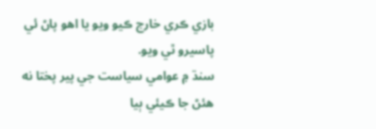بازي ڪري خارج ڪيو ويو يا اهو پاڻ ئي پاسيرو ٿي ويو.
سنڌ ۾ عوامي سياست جي پير پختا نه هئڻ جا ڪيئي ٻيا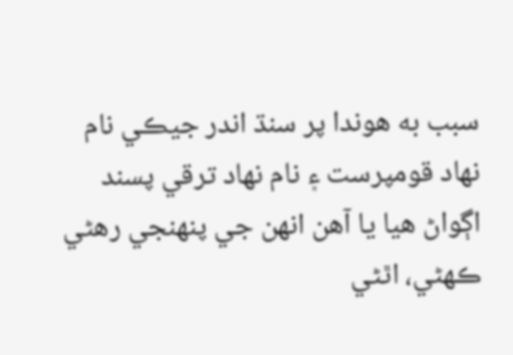سبب به هوندا پر سنڌ اندر جيڪي نام نهاد قومپرست ۽ نام نهاد ترقي پسند اڳواڻ هيا يا آهن انهن جي پنهنجي رهڻي ڪهڻي، اٿڻي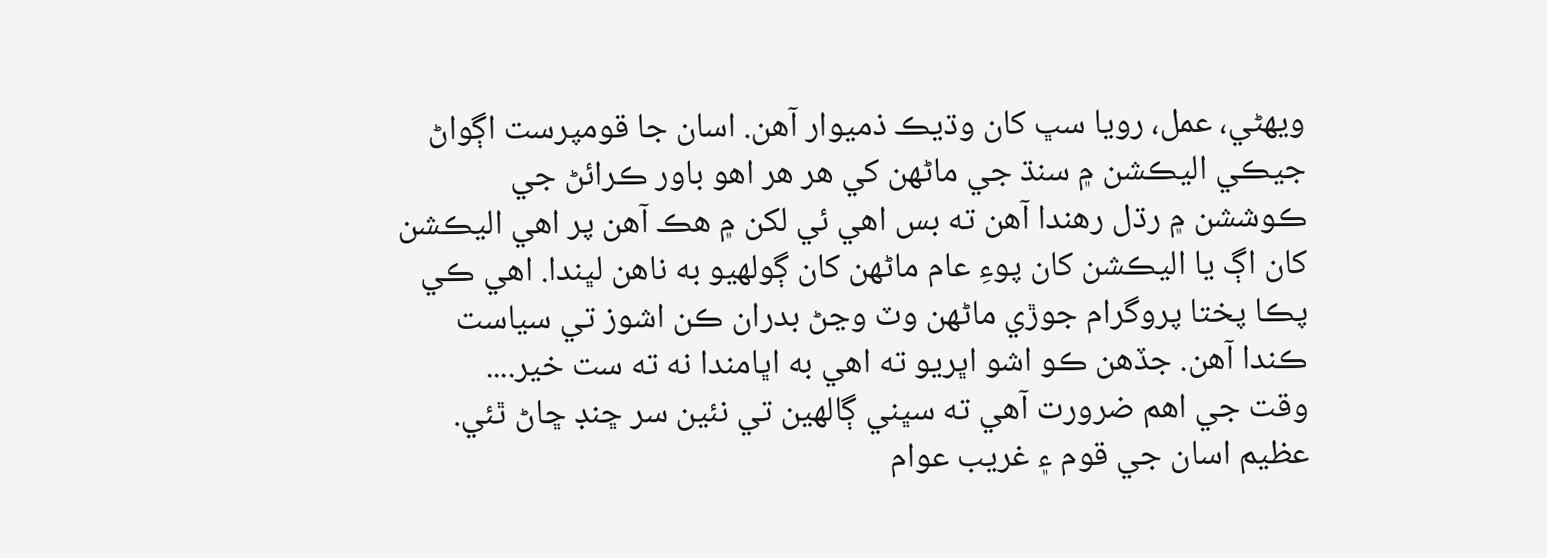ويهڻي، عمل، رويا سڀ کان وڌيڪ ذميوار آهن. اسان جا قومپرست اڳواڻ جيڪي اليڪشن ۾ سنڌ جي ماڻهن کي هر هر اهو باور ڪرائڻ جي ڪوششن ۾ رڌل رهندا آهن ته بس اهي ئي لکن ۾ هڪ آهن پر اهي اليڪشن کان اڳ يا اليڪشن کان پوءِ عام ماڻهن کان ڳولهيو به ناهن لڀندا. اهي ڪي پڪا پختا پروگرام جوڙي ماڻهن وٽ وڃڻ بدران ڪن اشوز تي سياست ڪندا آهن. جڏهن ڪو اشو اڀريو ته اهي به اڀامندا نه ته ست خير....
وقت جي اهم ضرورت آهي ته سڀني ڳالهين تي نئين سر ڇنڊ ڇاڻ ٿئي. عظيم اسان جي قوم ۽ غريب عوام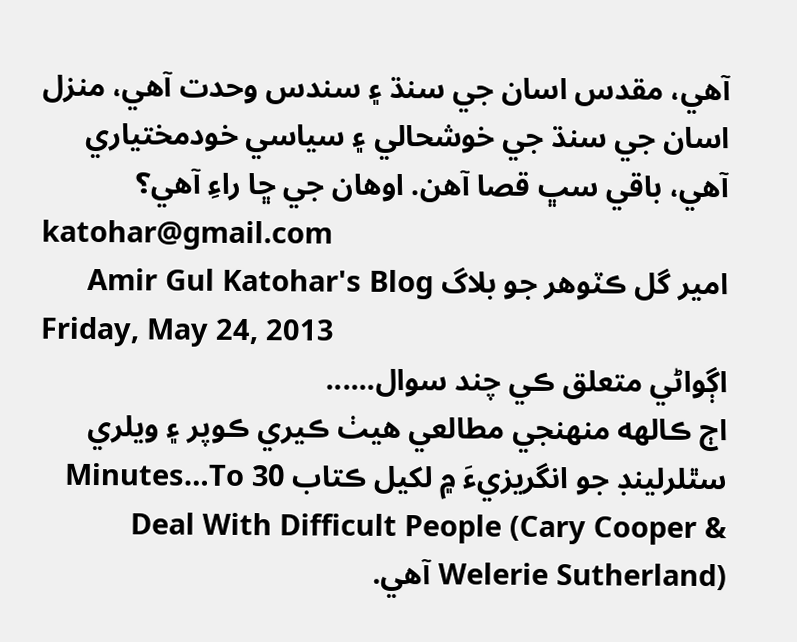آهي، مقدس اسان جي سنڌ ۽ سندس وحدت آهي، منزل اسان جي سنڌ جي خوشحالي ۽ سياسي خودمختياري آهي، باقي سڀ قصا آهن. اوهان جي ڇا راءِ آهي؟
katohar@gmail.com
امير گل ڪٽوهر جو بلاگ Amir Gul Katohar's Blog
Friday, May 24, 2013
اڳواڻي متعلق ڪي چند سوال......
اڄ ڪالهه منهنجي مطالعي هيٺ ڪيري ڪوپر ۽ ويلري سٿلرلينڊ جو انگريزيءَ ۾ لکيل ڪتاب 30 Minutes…To Deal With Difficult People (Cary Cooper & Welerie Sutherland) آهي.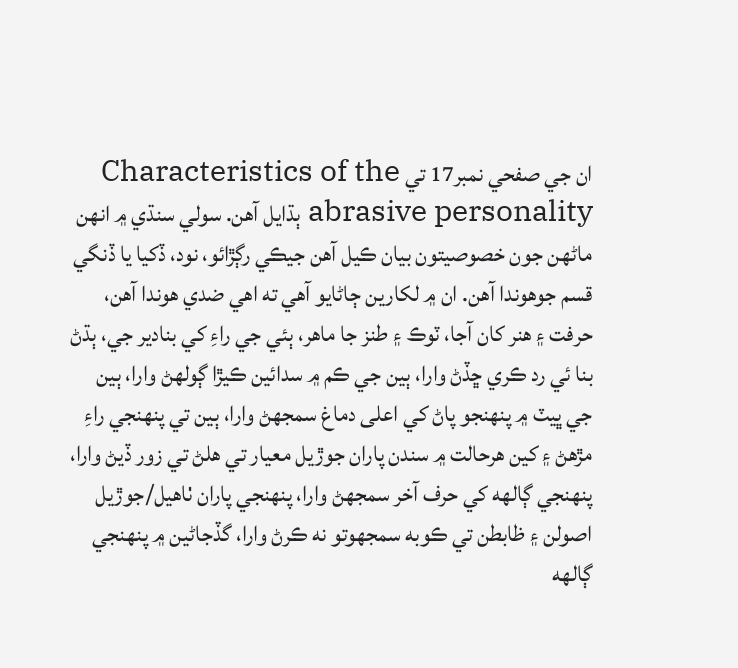ان جي صفحي نمبر17 تي Characteristics of the abrasive personality ٻڌايل آهن. سولي سنڌي ۾ انهن ماڻهن جون خصوصيتون بيان ڪيل آهن جيڪي رڳڙائو، نود، ڏکيا يا ڏنگي قسم جوهوندا آهن. ان ۾ لکارين ڄاڻايو آهي ته اهي ضدي هوندا آهن، حرفت ۽ هنر کان آجا، ٽوڪ ۽ طنز جا ماهر، ٻئي جي راءِ کي بنادير جي، ٻڌڻ بنا ئي رد ڪري ڇڏڻ وارا، ٻين جي ڪم ۾ سدائين ڪيڙا ڳولهڻ وارا، ٻين جي ڀيٽ ۾ پنهنجو پاڻ کي اعلى دماغ سمجھڻ وارا، ٻين تي پنهنجي راءِ مڙهڻ ۽ کين هرحالت ۾ سندن پاران جوڙيل معيار تي هلڻ تي زور ڏيڻ وارا، پنهنجي ڳالهه کي حرف آخر سمجھڻ وارا، پنهنجي پاران ٺاهيل/جوڙيل اصولن ۽ ظابطن تي ڪوبه سمجھوتو نه ڪرڻ وارا، گڏجاڻين ۾ پنهنجي ڳالهه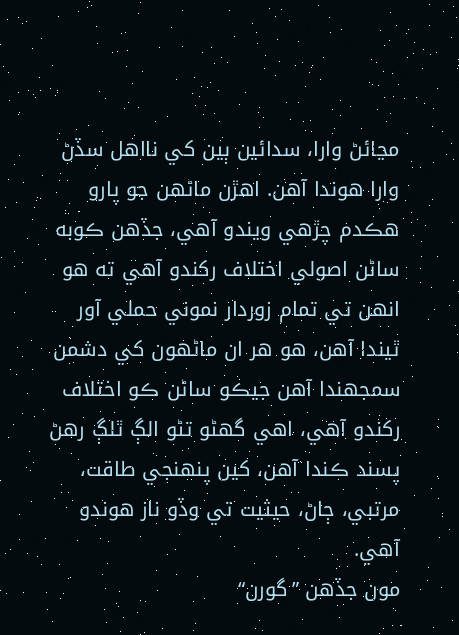مڃائڻ وارا، سدائين ٻين کي نااهل سڏڻ وارا هوندا آهن. اهڙن ماڻهن جو پارو هڪدم چڙهي ويندو آهي، جڏهن ڪوبه ساڻن اصولي اختلاف رکندو آهي ته هو انهن تي تمام زوردار نموني حملي آور ٿيندا آهن، هو هر ان ماڻهون کي دشمن سمجھندا آهن جيڪو ساڻن ڪو اختلاف رکندو آهي، اهي گھڻو تڻو الڳ ٿلڳ رهڻ پسند ڪندا آهن، کين پنهنجي طاقت، مرتبي، ڄاڻ، حيثيت تي وڏو ناز هوندو آهي.
مون جڏهن ”گورن“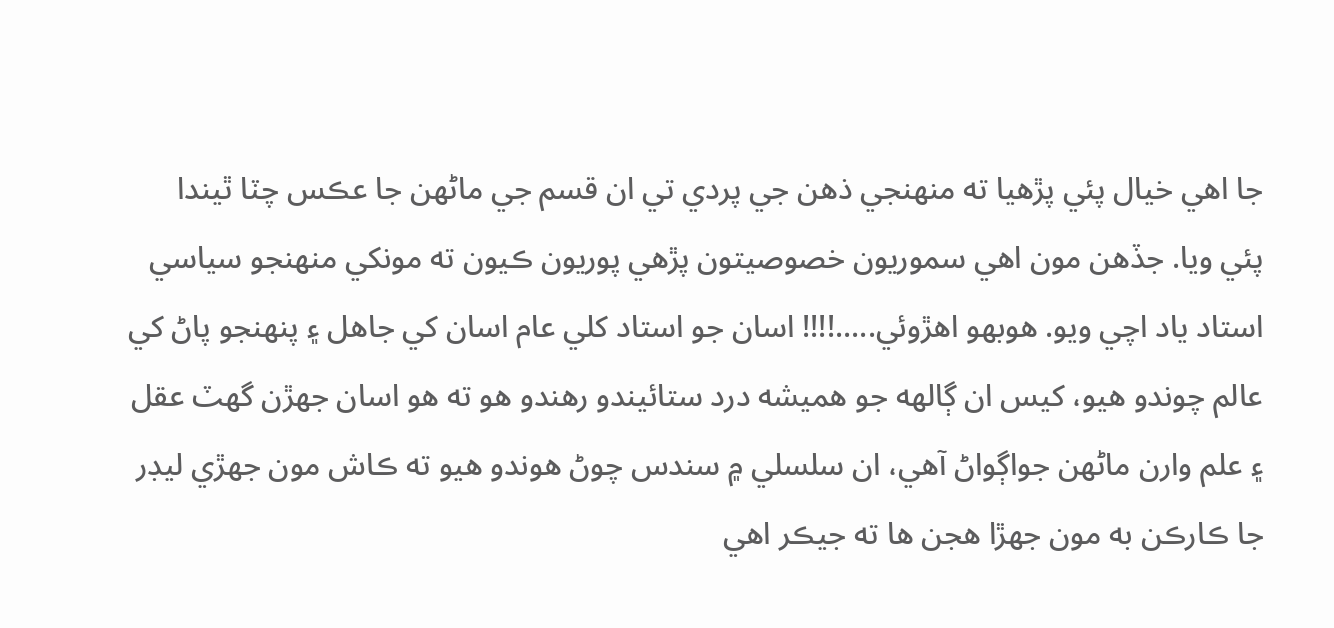جا اهي خيال پئي پڙهيا ته منهنجي ذهن جي پردي تي ان قسم جي ماڻهن جا عڪس چٽا ٿيندا پئي ويا. جڏهن مون اهي سموريون خصوصيتون پڙهي پوريون ڪيون ته مونکي منهنجو سياسي استاد ياد اچي ويو. هوبهو اهڙوئي.....!!!! اسان جو استاد کلي عام اسان کي جاهل ۽ پنهنجو پاڻ کي عالم چوندو هيو، کيس ان ڳالهه جو هميشه درد ستائيندو رهندو هو ته هو اسان جهڙن گھٽ عقل ۽ علم وارن ماڻهن جواڳواڻ آهي، ان سلسلي ۾ سندس چوڻ هوندو هيو ته ڪاش مون جهڙي ليڊر جا ڪارڪن به مون جهڙا هجن ها ته جيڪر اهي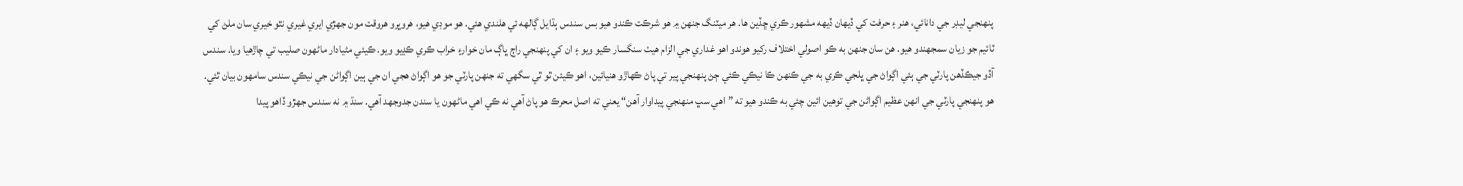پنهنجي ليڊر جي دانائي، هنر ۽ حرفت کي ڏيهان ڏيهه مشهور ڪري ڇڏين ها. هر ميٽنگ جنهن ۾ هو شرڪت ڪندو هيو بس سندس ٻڌايل ڳالهه ئي هلندي هئي. هو موڊي هيو، هروڀرو هروقت مون جهڙي ايري غيري نٿو خيري سان ملڻ کي ٽائيم جو زيان سمجھندو هيو. هن سان جنهن به ڪو اصولي اختلاف رکيو هوندو اهو غداري جي الزام هيٺ سنگسار ڪيو ويو ۽ ان کي پنهنجي راڄ ڀاڳ مان خوار۽ خراب ڪري ڪڍيو ويو. ڪيئي مڻيادار ماڻهون صليب تي چاڙهيا ويا. سندس آڏو جيڪڏهن پارٽي جي ٻئي اڳواڻ جي ڀلجي ڪري به جي ڪنهن ڪا نيڪي ڪئي ڄڻ پنهنجي پير تي پاڻ ڪهاڙو هنيائين، اهو ڪيئن ٿو ٿي سگھي ته جنهن پارٽي جو هو اڳواڻ هجي ان جي ٻين اڳواڻن جي نيڪي سندس سامهون بيان ٿئي. هو پنهنجي پارٽي جي انهن عظيم اڳواڻن جي توهين ائين چئي به ڪندو هيو ته ”اهي سڀ منهنجي پيداوار آهن“ يعني ته اصل محرڪ هو پاڻ آهي نه ڪي اهي ماڻهون يا سندن جدوجهد آهي. سنڌ ۾ نه سندس جهڙو ڏاهو پيدا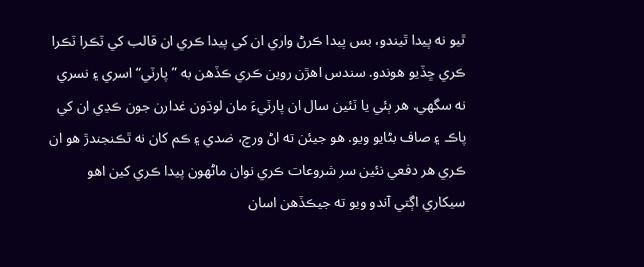ٿيو نه پيدا ٿيندو، بس پيدا ڪرڻ واري ان کي پيدا ڪري ان قالب کي ٽڪرا ٽڪرا ڪري ڇڏيو هوندو. سندس اهڙن روين ڪري ڪڏهن به ”پارٽي“ اسري ۽ نسري نه سگھي. هر ٻئي يا ٽئين سال ان پارٽيءَ مان لوڌون غدارن جون ڪڍي ان کي پاڪ ۽ صاف بڻايو ويو. هو جيئن ته اڻ ورچ، ضدي ۽ ڪم کان نه ٿڪنجندڙ هو ان ڪري هر دفعي نئين سر شروعات ڪري نوان ماڻهون پيدا ڪري کين اهو سيکاري اڳتي آندو ويو ته جيڪڏهن اسان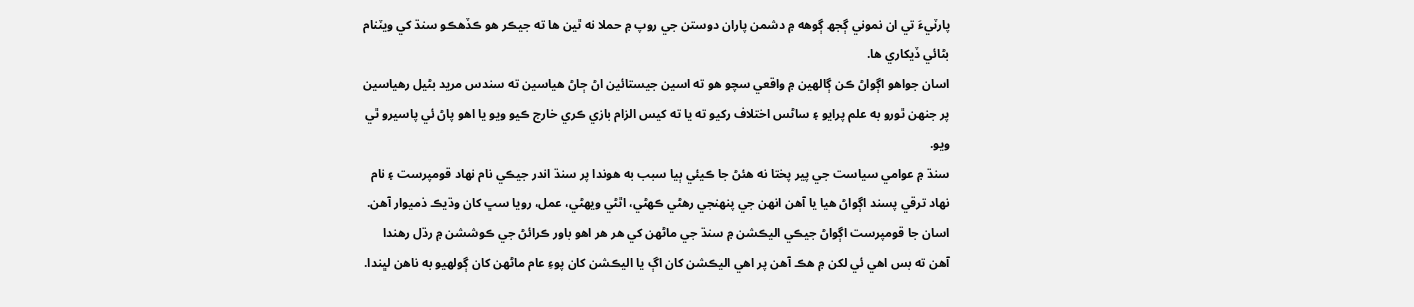پارٽيءَ تي ان نموني ڳجھ ڳوهه ۾ دشمن پاران دوستن جي روپ ۾ حملا نه ٿين ها ته جيڪر هو ڪڏهڪو سنڌ کي ويٽنام بڻائي ڏيکاري ها.
اسان جواهو اڳواڻ ڪن ڳالهين ۾ واقعي سچو هو ته اسين جيستائين اڻ ڄاڻ هياسين ته سندس مريد بڻيل رهياسين پر جنهن ٿورو به علم پرايو ۽ ساڻس اختلاف رکيو ته يا ته کيس الزام بازي ڪري خارج ڪيو ويو يا اهو پاڻ ئي پاسيرو ٿي ويو.
سنڌ ۾ عوامي سياست جي پير پختا نه هئڻ جا ڪيئي ٻيا سبب به هوندا پر سنڌ اندر جيڪي نام نهاد قومپرست ۽ نام نهاد ترقي پسند اڳواڻ هيا يا آهن انهن جي پنهنجي رهڻي ڪهڻي، اٿڻي ويهڻي، عمل، رويا سڀ کان وڌيڪ ذميوار آهن. اسان جا قومپرست اڳواڻ جيڪي اليڪشن ۾ سنڌ جي ماڻهن کي هر هر اهو باور ڪرائڻ جي ڪوششن ۾ رڌل رهندا آهن ته بس اهي ئي لکن ۾ هڪ آهن پر اهي اليڪشن کان اڳ يا اليڪشن کان پوءِ عام ماڻهن کان ڳولهيو به ناهن لڀندا.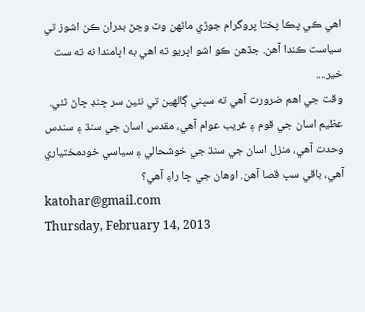اهي ڪي پڪا پختا پروگرام جوڙي ماڻهن وٽ وڃڻ بدران ڪن اشوز تي سياست ڪندا آهن. جڏهن ڪو اشو اڀريو ته اهي به اڀامندا نه ته ست خير....
وقت جي اهم ضرورت آهي ته سڀني ڳالهين تي نئين سر ڇنڊ ڇاڻ ٿئي. عظيم اسان جي قوم ۽ غريب عوام آهي، مقدس اسان جي سنڌ ۽ سندس وحدت آهي، منزل اسان جي سنڌ جي خوشحالي ۽ سياسي خودمختياري آهي، باقي سڀ قصا آهن. اوهان جي ڇا راءِ آهي؟
katohar@gmail.com
Thursday, February 14, 2013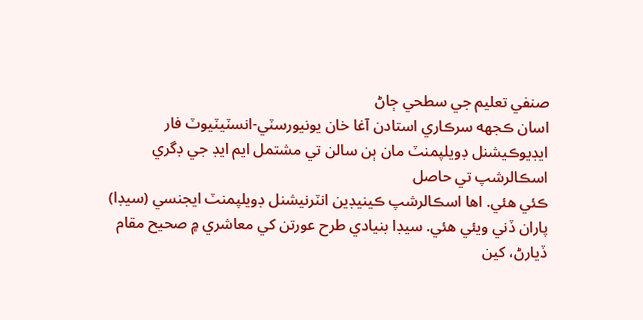صنفي تعليم جي سطحي ڄاڻ
اسان ڪجهه سرڪاري استادن آغا خان يونيورسٽي-انسٽيٽيوٽ فار ايڊيوڪيشنل ڊويلپمنٽ مان ٻن سالن تي مشتمل ايم ايڊ جي ڊگري اسڪالرشپ تي حاصل
ڪئي هئي. اها اسڪالرشپ ڪينيڊين انٽرنيشنل ڊويلپمنٽ ايجنسي (سيڊا) پاران ڏني ويئي هئي. سيڊا بنيادي طرح عورتن کي معاشري ۾ صحيح مقام ڏيارڻ، کين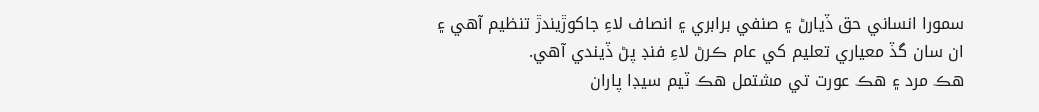سمورا انساني حق ڏيارڻ ۽ صنفي برابري ۽ انصاف لاءِ جاکوڙيندڙ تنظيم آهي ۽ ان سان گڏ معياري تعليم کي عام ڪرڻ لاءِ فنڊ پڻ ڏيندي آهي.
هڪ مرد ۽ هڪ عورت تي مشتمل هڪ ٽيم سيڊا پاران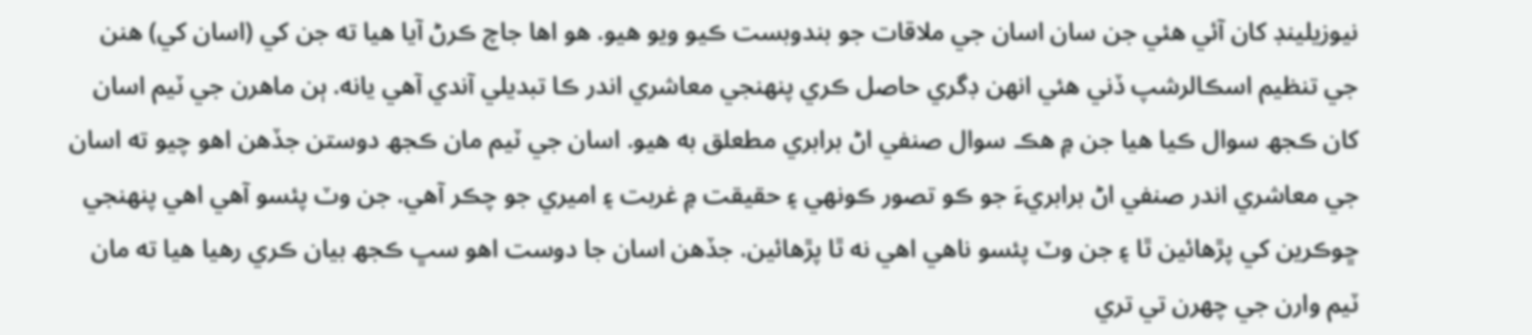نيوزيلينڊ کان آئي هئي جن سان اسان جي ملاقات جو بندوبست ڪيو ويو هيو. هو اها جاچ ڪرڻ آيا هيا ته جن کي (اسان کي) هنن جي تنظيم اسڪالرشپ ڏني هئي انهن ڊگري حاصل ڪري پنهنجي معاشري اندر ڪا تبديلي آندي آهي يانه. ٻن ماهرن جي ٽيم اسان کان ڪجھ سوال ڪيا هيا جن ۾ هڪ سوال صنفي اڻ برابري مطعلق به هيو. اسان جي ٽيم مان ڪجھ دوستن جڏهن اهو چيو ته اسان جي معاشري اندر صنفي اڻ برابريءَ جو ڪو تصور ڪونهي ۽ حقيقت ۾ غربت ۽ اميري جو چڪر آهي. جن وٽ پئسو آهي اهي پنهنجي ڇوڪرين کي پڙهائين ٿا ۽ جن وٽ پئسو ناهي اهي نه ٿا پڙهائين. جڏهن اسان جا دوست اهو سڀ ڪجھ بيان ڪري رهيا هيا ته مان ٽيم وارن جي چهرن تي تري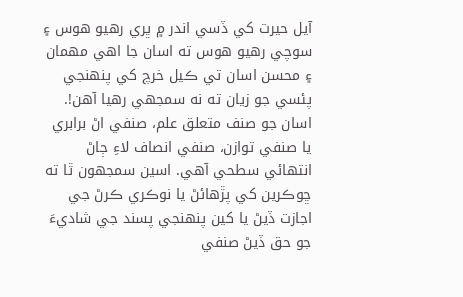آيل حيرت کي ڏسي اندر ۾ ڀري رهيو هوس ۽ سوچي رهيو هوس ته اسان جا اهي مهمان ۽ محسن اسان تي ڪيل خرچ کي پنهنجي پئسي جو زيان ته نه سمجھي رهيا آهن!. اسان جو صنف متعلق علم، صنفي اڻ برابري يا صنفي توازن، صنفي انصاف لاءِ ڄاڻ انتهائي سطحي آهي. اسين سمجھون ٿا ته ڇوڪرين کي پڙهائڻ يا نوڪري ڪرڻ جي اجازت ڏيڻ يا کين پنهنجي پسند جي شاديءَ جو حق ڏيڻ صنفي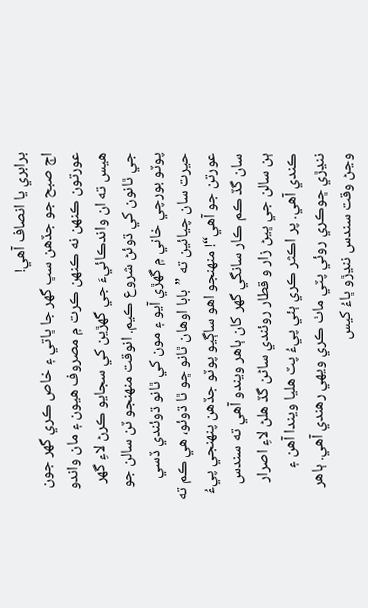برابري يا انصاف آهي!
اڄ صبح جو جڏهن سڀ گھر جا ڀاتي ۽ خاص ڪري گھر جون عورتون ڪنهن نه ڪنهن ڪرت ۾ مصروف هيون ۽ مان واندو هيس ته ان واندڪائيءَ جي گھڙين کي سجايو ڪرڻ لاءِ گھر جي ٿانون کي ڌوئڻ شروع ڪيم. انوقت منهنجو ٽن سالن جو پوٽو بورچي خاني ۾ گھڙي آيو ۽ مون کي ٿانو ڌوئندي ڏسي حيرت سان چيائين ته ”بابا اوهان ٿانو ڇو ٿا ڌوئو، هي ڪم ته عورتن جو آهي“! منهنجو اهو ساڳيو پوٽو جڏهن پنهنجي پيءُ سان گڏ ڪم ڪار سانگي گھر کان ٻاهر ويندو آهي ته سندس ٻن سالن جي ڀيڻ زار و قطار روئندي ساڻن گڏ هلڻ لاءِ اصرار ڪندي آهي. پر اڪثر ڪري ٻئي پيءُ پٽ هليا ويندا آهن ۽ ننڍڙي ڇوڪري روئي پٽي ماٺ ڪري ويهي رهندي آهي. ٻاهر وڃڻ وقت سندس ننڍڙو ڀاءُ کيس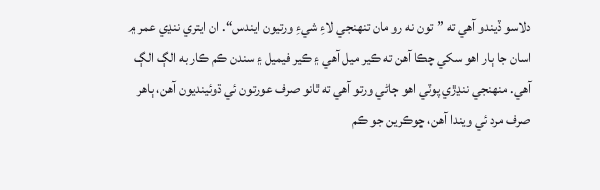دلاسو ڏيندو آهي ته ”تون نه رو مان تنهنجي لاءِ شيءِ ورتيون ايندس“. ان ايتري ننڍي عمر ۾ اسان جا ٻار اهو سکي چڪا آهن ته ڪير ميل آهي ۽ ڪير فيميل ۽ سندن ڪم ڪار به الڳ الڳ آهي. منهنجي ننڍڙي پوٽي اهو ڄاڻي ورتو آهي ته ٿانو صرف عورتون ئي ڌوئينديون آهن، ٻاهر صرف مرد ئي ويندا آهن، ڇوڪرين جو ڪم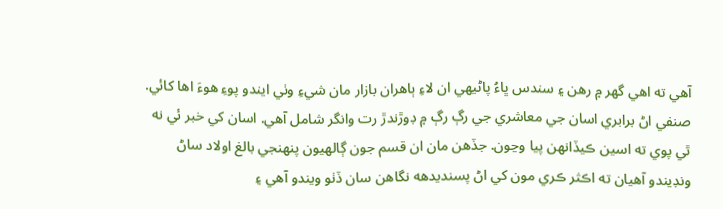آهي ته اهي گھر ۾ رهن ۽ سندس ڀاءُ پاڻيهي ان لاءِ ٻاهران بازار مان شيءِ وٺي ايندو پوءِ هوءَ اها کائي. صنفي اڻ برابري اسان جي معاشري جي رڳ رڳ ۾ ڊوڙندڙ رت وانگر شامل آهي. اسان کي خبر ئي نه ٿي پوي ته اسين ڪيڏانهن پيا وڃون. جڏهن مان ان قسم جون ڳالهيون پنهنجي بالغ اولاد ساڻ ونڊيندو آهيان ته اڪثر ڪري مون کي اڻ پسنديدهه نگاهن سان ڏٺو ويندو آهي ۽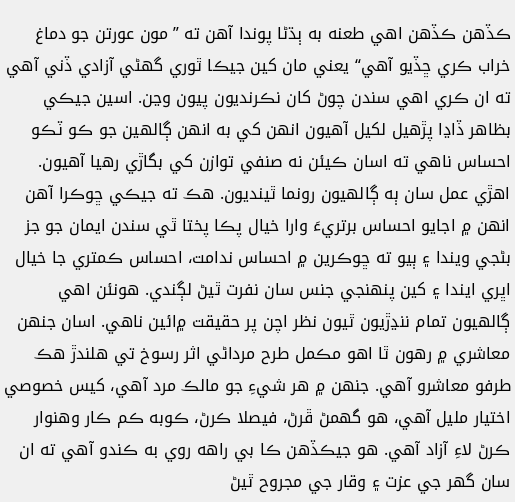ڪڏهن ڪڏهن اهي طعنه به ٻڌڻا پوندا آهن ته ”مون عورتن جو دماغ خراب ڪري ڇڏيو آهي“ يعني مان کين جيڪا ٿوري گھڻي آزادي ڏني آهي ته ان ڪري اهي سندن چوڻ کان نڪرنديون پيون وڃن. اسين جيڪي بظاهر ڏاڍا پڙهيل لکيل آهيون انهن کي به انهن ڳالهين جو ڪو ٽڪو احساس ناهي ته اسان ڪيئن نه صنفي توازن کي بگاڙي رهيا آهيون. اهڙي عمل سان ٻه ڳالهيون رونما ٿينديون. هڪ ته جيڪي ڇوڪرا آهن انهن ۾ اجايو احساس برتريءَ وارا خيال پڪا پختا ٿي سندن ايمان جو جز بڻجي ويندا ۽ ٻيو ته ڇوڪرين ۾ احساس ندامت، احساس ڪمتري جا خيال اڀري ايندا ۽ کين پنهنجي جنس سان نفرت ٿيڻ لڳندي. هونئن اهي ڳالهيون تمام ننڍڙيون ٿيون نظر اچن پر حقيقت ۾ائين ناهي. اسان جنهن معاشري ۾ رهون ٿا اهو مڪمل طرح مرداڻي اثر رسوخ تي هلندڙ هڪ طرفو معاشرو آهي. جنهن ۾ هر شيءِ جو مالڪ مرد آهي، کيس خصوصي اختيار مليل آهي، هو گھمڻ ڦرڻ، فيصلا ڪرڻ، ڪوبه ڪم ڪار وهنوار ڪرڻ لاءِ آزاد آهي. هو جيڪڏهن ڪا بي راهه روي به ڪندو آهي ته ان سان گھر جي عزت ۽ وقار جي مجروح ٿيڻ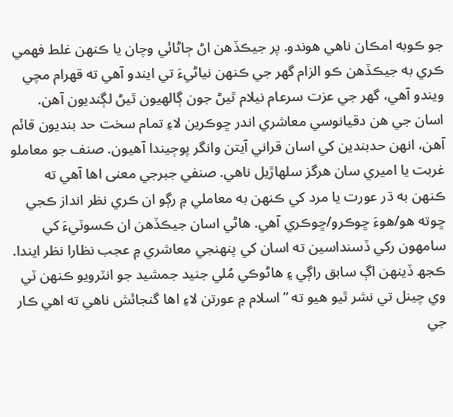جو ڪوبه امڪان ناهي هوندو. پر جيڪڏهن اڻ ڄاڻائي وچان يا ڪنهن غلط فهمي ڪري به جيڪڏهن ڪو الزام گھر جي ڪنهن نياڻيءَ تي ايندو آهي ته قهرام مچي ويندو آهي، گھر جي عزت سرعام نيلام ٿيڻ جون ڳالهيون ٿيڻ لڳنديون آهن. اسان جي هن دقيانوسي معاشري اندر ڇوڪرين لاءِ تمام سخت حد بنديون قائم آهن، انهن حدبندين کي اسان قراني آيتن وانگر پوڄيندا آهيون. صنف جو معاملو غربت يا اميري سان هرگز سلهاڙيل ناهي. صنفي جبرجي معنى اها آهي ته ڪنهن به ڌر عورت يا مرد کي ڪنهن به معاملي ۾ رڳو ان ڪري نظر انداز ڪجي ڇوته هو/هوءَ ڇوڪرو/ڇوڪري آهي. هاڻي اسان جيڪڏهن ان ڪسوٽيءَ کي سامهون رکي ڏسنداسين ته اسان کي پنهنجي معاشري ۾ عجب نظارا نظر ايندا. ڪجھ ڏينهن اڳ سابق راڳي ۽ هاڻوڪي مُلي جنيد جمشيد جو انٽرويو ڪنهن ٽي وي چينل تي نشر ٿيو هيو ته ”اسلام ۾ عورتن لاءِ اها گنجائش ناهي ته اهي ڪار جي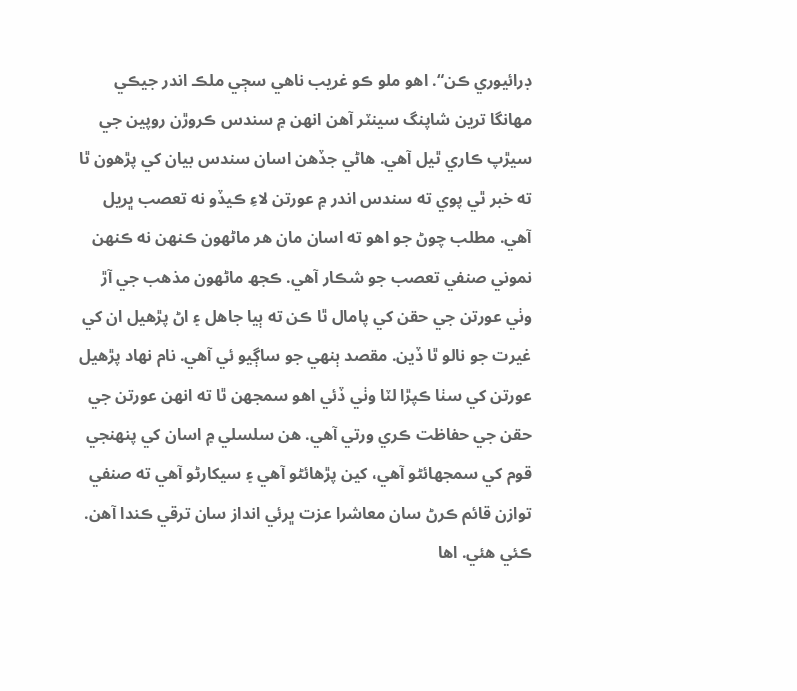ڊرائيوري ڪن“. اهو ملو ڪو غريب ناهي سڄي ملڪ اندر جيڪي مهانگا ترين شاپنگ سينٽر آهن انهن ۾ سندس ڪروڙن روپين جي سيڙپ ڪاري ٿيل آهي. هاڻي جڏهن اسان سندس بيان کي پڙهون ٿا ته خبر ٿي پوي ته سندس اندر ۾ عورتن لاءِ ڪيڏو نه تعصب ڀريل آهي. مطلب چوڻ جو اهو ته اسان مان هر ماڻهون ڪنهن نه ڪنهن نموني صنفي تعصب جو شڪار آهي. ڪجھ ماڻهون مذهب جي آڙ وٺي عورتن جي حقن کي پامال ٿا ڪن ته ٻيا جاهل ۽ اڻ پڙهيل ان کي غيرت جو نالو ٿا ڏين. مقصد ٻنهي جو ساڳيو ئي آهي. نام نهاد پڙهيل عورتن کي سٺا ڪپڙا لٽا وٺي ڏئي اهو سمجھن ٿا ته انهن عورتن جي حقن جي حفاظت ڪري ورتي آهي. هن سلسلي ۾ اسان کي پنهنجي قوم کي سمجھائڻو آهي، کين پڙهائڻو آهي ۽ سيکارڻو آهي ته صنفي توازن قائم ڪرڻ سان معاشرا عزت ڀرئي انداز سان ترقي ڪندا آهن.
ڪئي هئي. اها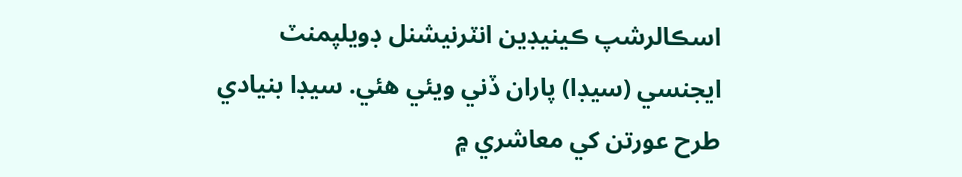اسڪالرشپ ڪينيڊين انٽرنيشنل ڊويلپمنٽ ايجنسي (سيڊا) پاران ڏني ويئي هئي. سيڊا بنيادي طرح عورتن کي معاشري ۾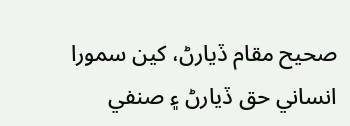صحيح مقام ڏيارڻ، کين سمورا انساني حق ڏيارڻ ۽ صنفي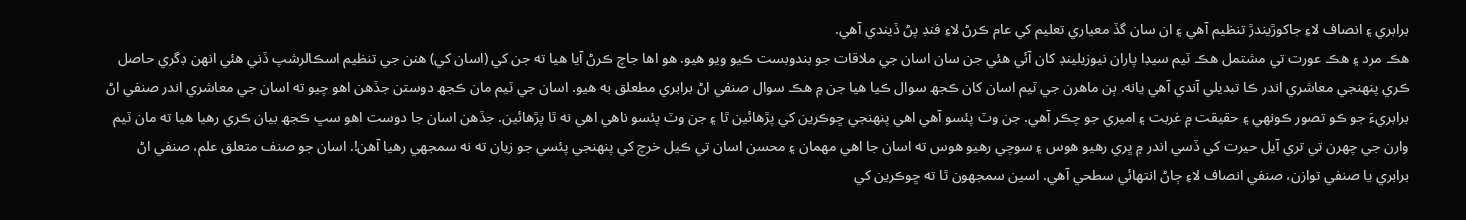برابري ۽ انصاف لاءِ جاکوڙيندڙ تنظيم آهي ۽ ان سان گڏ معياري تعليم کي عام ڪرڻ لاءِ فنڊ پڻ ڏيندي آهي.
هڪ مرد ۽ هڪ عورت تي مشتمل هڪ ٽيم سيڊا پاران نيوزيلينڊ کان آئي هئي جن سان اسان جي ملاقات جو بندوبست ڪيو ويو هيو. هو اها جاچ ڪرڻ آيا هيا ته جن کي (اسان کي) هنن جي تنظيم اسڪالرشپ ڏني هئي انهن ڊگري حاصل ڪري پنهنجي معاشري اندر ڪا تبديلي آندي آهي يانه. ٻن ماهرن جي ٽيم اسان کان ڪجھ سوال ڪيا هيا جن ۾ هڪ سوال صنفي اڻ برابري مطعلق به هيو. اسان جي ٽيم مان ڪجھ دوستن جڏهن اهو چيو ته اسان جي معاشري اندر صنفي اڻ برابريءَ جو ڪو تصور ڪونهي ۽ حقيقت ۾ غربت ۽ اميري جو چڪر آهي. جن وٽ پئسو آهي اهي پنهنجي ڇوڪرين کي پڙهائين ٿا ۽ جن وٽ پئسو ناهي اهي نه ٿا پڙهائين. جڏهن اسان جا دوست اهو سڀ ڪجھ بيان ڪري رهيا هيا ته مان ٽيم وارن جي چهرن تي تري آيل حيرت کي ڏسي اندر ۾ ڀري رهيو هوس ۽ سوچي رهيو هوس ته اسان جا اهي مهمان ۽ محسن اسان تي ڪيل خرچ کي پنهنجي پئسي جو زيان ته نه سمجھي رهيا آهن!. اسان جو صنف متعلق علم، صنفي اڻ برابري يا صنفي توازن، صنفي انصاف لاءِ ڄاڻ انتهائي سطحي آهي. اسين سمجھون ٿا ته ڇوڪرين کي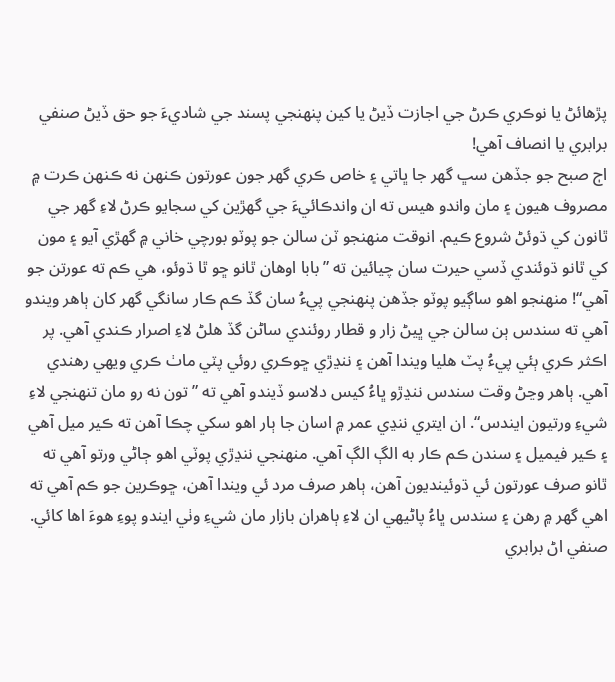پڙهائڻ يا نوڪري ڪرڻ جي اجازت ڏيڻ يا کين پنهنجي پسند جي شاديءَ جو حق ڏيڻ صنفي برابري يا انصاف آهي!
اڄ صبح جو جڏهن سڀ گھر جا ڀاتي ۽ خاص ڪري گھر جون عورتون ڪنهن نه ڪنهن ڪرت ۾ مصروف هيون ۽ مان واندو هيس ته ان واندڪائيءَ جي گھڙين کي سجايو ڪرڻ لاءِ گھر جي ٿانون کي ڌوئڻ شروع ڪيم. انوقت منهنجو ٽن سالن جو پوٽو بورچي خاني ۾ گھڙي آيو ۽ مون کي ٿانو ڌوئندي ڏسي حيرت سان چيائين ته ”بابا اوهان ٿانو ڇو ٿا ڌوئو، هي ڪم ته عورتن جو آهي“! منهنجو اهو ساڳيو پوٽو جڏهن پنهنجي پيءُ سان گڏ ڪم ڪار سانگي گھر کان ٻاهر ويندو آهي ته سندس ٻن سالن جي ڀيڻ زار و قطار روئندي ساڻن گڏ هلڻ لاءِ اصرار ڪندي آهي. پر اڪثر ڪري ٻئي پيءُ پٽ هليا ويندا آهن ۽ ننڍڙي ڇوڪري روئي پٽي ماٺ ڪري ويهي رهندي آهي. ٻاهر وڃڻ وقت سندس ننڍڙو ڀاءُ کيس دلاسو ڏيندو آهي ته ”تون نه رو مان تنهنجي لاءِ شيءِ ورتيون ايندس“. ان ايتري ننڍي عمر ۾ اسان جا ٻار اهو سکي چڪا آهن ته ڪير ميل آهي ۽ ڪير فيميل ۽ سندن ڪم ڪار به الڳ الڳ آهي. منهنجي ننڍڙي پوٽي اهو ڄاڻي ورتو آهي ته ٿانو صرف عورتون ئي ڌوئينديون آهن، ٻاهر صرف مرد ئي ويندا آهن، ڇوڪرين جو ڪم آهي ته اهي گھر ۾ رهن ۽ سندس ڀاءُ پاڻيهي ان لاءِ ٻاهران بازار مان شيءِ وٺي ايندو پوءِ هوءَ اها کائي. صنفي اڻ برابري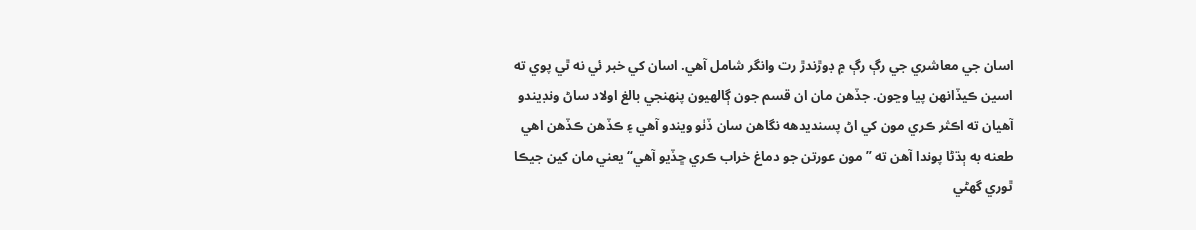اسان جي معاشري جي رڳ رڳ ۾ ڊوڙندڙ رت وانگر شامل آهي. اسان کي خبر ئي نه ٿي پوي ته اسين ڪيڏانهن پيا وڃون. جڏهن مان ان قسم جون ڳالهيون پنهنجي بالغ اولاد ساڻ ونڊيندو آهيان ته اڪثر ڪري مون کي اڻ پسنديدهه نگاهن سان ڏٺو ويندو آهي ۽ ڪڏهن ڪڏهن اهي طعنه به ٻڌڻا پوندا آهن ته ”مون عورتن جو دماغ خراب ڪري ڇڏيو آهي“ يعني مان کين جيڪا ٿوري گھڻي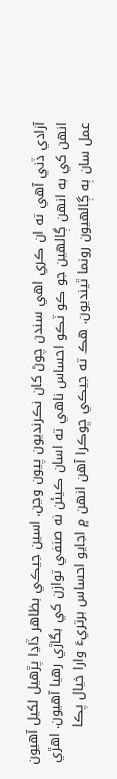آزادي ڏني آهي ته ان ڪري اهي سندن چوڻ کان نڪرنديون پيون وڃن. اسين جيڪي بظاهر ڏاڍا پڙهيل لکيل آهيون انهن کي به انهن ڳالهين جو ڪو ٽڪو احساس ناهي ته اسان ڪيئن نه صنفي توازن کي بگاڙي رهيا آهيون. اهڙي عمل سان ٻه ڳالهيون رونما ٿينديون. هڪ ته جيڪي ڇوڪرا آهن انهن ۾ اجايو احساس برتريءَ وارا خيال پڪا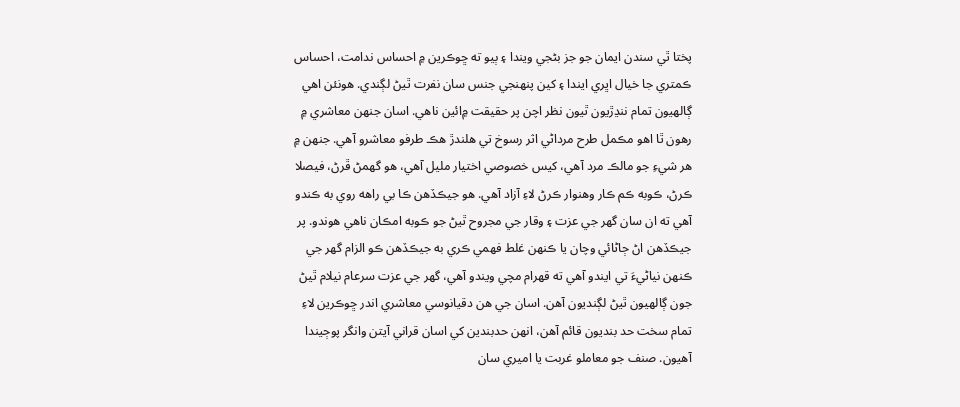پختا ٿي سندن ايمان جو جز بڻجي ويندا ۽ ٻيو ته ڇوڪرين ۾ احساس ندامت، احساس ڪمتري جا خيال اڀري ايندا ۽ کين پنهنجي جنس سان نفرت ٿيڻ لڳندي. هونئن اهي ڳالهيون تمام ننڍڙيون ٿيون نظر اچن پر حقيقت ۾ائين ناهي. اسان جنهن معاشري ۾ رهون ٿا اهو مڪمل طرح مرداڻي اثر رسوخ تي هلندڙ هڪ طرفو معاشرو آهي. جنهن ۾ هر شيءِ جو مالڪ مرد آهي، کيس خصوصي اختيار مليل آهي، هو گھمڻ ڦرڻ، فيصلا ڪرڻ، ڪوبه ڪم ڪار وهنوار ڪرڻ لاءِ آزاد آهي. هو جيڪڏهن ڪا بي راهه روي به ڪندو آهي ته ان سان گھر جي عزت ۽ وقار جي مجروح ٿيڻ جو ڪوبه امڪان ناهي هوندو. پر جيڪڏهن اڻ ڄاڻائي وچان يا ڪنهن غلط فهمي ڪري به جيڪڏهن ڪو الزام گھر جي ڪنهن نياڻيءَ تي ايندو آهي ته قهرام مچي ويندو آهي، گھر جي عزت سرعام نيلام ٿيڻ جون ڳالهيون ٿيڻ لڳنديون آهن. اسان جي هن دقيانوسي معاشري اندر ڇوڪرين لاءِ تمام سخت حد بنديون قائم آهن، انهن حدبندين کي اسان قراني آيتن وانگر پوڄيندا آهيون. صنف جو معاملو غربت يا اميري سان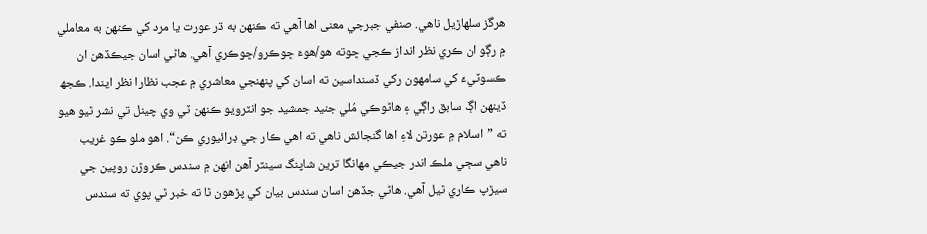هرگز سلهاڙيل ناهي. صنفي جبرجي معنى اها آهي ته ڪنهن به ڌر عورت يا مرد کي ڪنهن به معاملي ۾ رڳو ان ڪري نظر انداز ڪجي ڇوته هو/هوءَ ڇوڪرو/ڇوڪري آهي. هاڻي اسان جيڪڏهن ان ڪسوٽيءَ کي سامهون رکي ڏسنداسين ته اسان کي پنهنجي معاشري ۾ عجب نظارا نظر ايندا. ڪجھ ڏينهن اڳ سابق راڳي ۽ هاڻوڪي مُلي جنيد جمشيد جو انٽرويو ڪنهن ٽي وي چينل تي نشر ٿيو هيو ته ”اسلام ۾ عورتن لاءِ اها گنجائش ناهي ته اهي ڪار جي ڊرائيوري ڪن“. اهو ملو ڪو غريب ناهي سڄي ملڪ اندر جيڪي مهانگا ترين شاپنگ سينٽر آهن انهن ۾ سندس ڪروڙن روپين جي سيڙپ ڪاري ٿيل آهي. هاڻي جڏهن اسان سندس بيان کي پڙهون ٿا ته خبر ٿي پوي ته سندس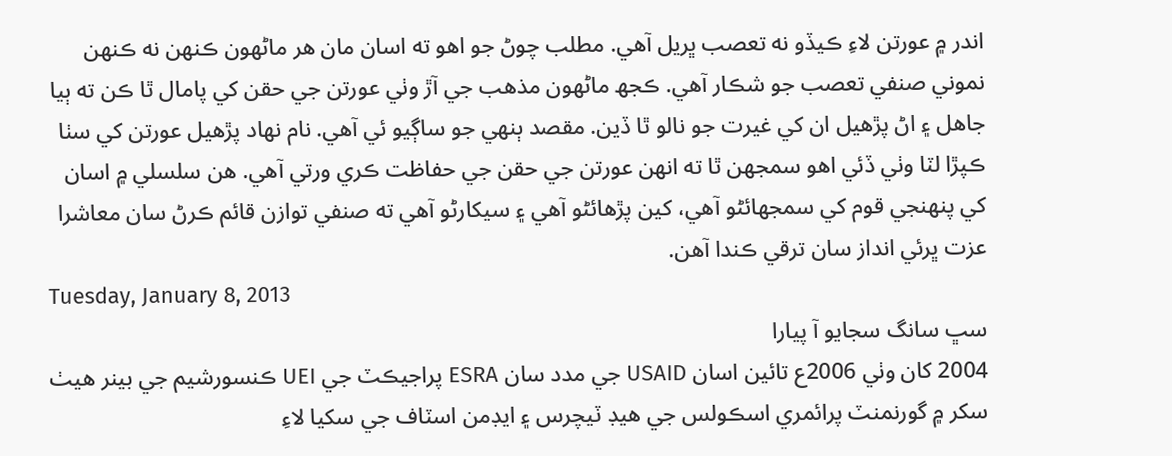اندر ۾ عورتن لاءِ ڪيڏو نه تعصب ڀريل آهي. مطلب چوڻ جو اهو ته اسان مان هر ماڻهون ڪنهن نه ڪنهن نموني صنفي تعصب جو شڪار آهي. ڪجھ ماڻهون مذهب جي آڙ وٺي عورتن جي حقن کي پامال ٿا ڪن ته ٻيا جاهل ۽ اڻ پڙهيل ان کي غيرت جو نالو ٿا ڏين. مقصد ٻنهي جو ساڳيو ئي آهي. نام نهاد پڙهيل عورتن کي سٺا ڪپڙا لٽا وٺي ڏئي اهو سمجھن ٿا ته انهن عورتن جي حقن جي حفاظت ڪري ورتي آهي. هن سلسلي ۾ اسان کي پنهنجي قوم کي سمجھائڻو آهي، کين پڙهائڻو آهي ۽ سيکارڻو آهي ته صنفي توازن قائم ڪرڻ سان معاشرا عزت ڀرئي انداز سان ترقي ڪندا آهن.
Tuesday, January 8, 2013
سڀ سانگ سجايو آ پيارا
2004 کان وٺي 2006ع تائين اسان USAID جي مدد سان ESRA پراجيڪٽ جي UEI ڪنسورشيم جي بينر هيٺ سکر ۾ گورنمنٽ پرائمري اسڪولس جي هيڊ ٽيچرس ۽ ايڊمن اسٽاف جي سکيا لاءِ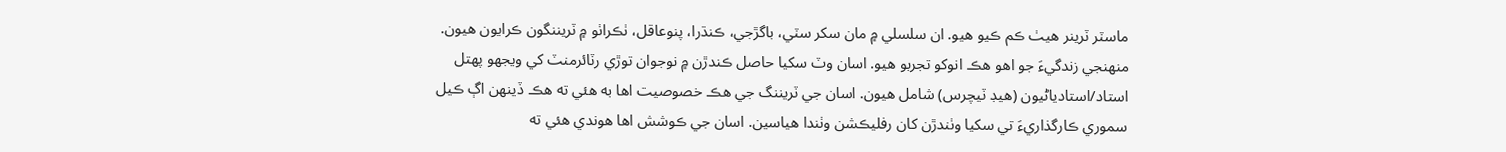ماسٽر ٽرينر هيٺ ڪم ڪيو هيو. ان سلسلي ۾ مان سکر سٽي، باگڙجي، ڪنڌرا، پنوعاقل، ٺڪراٺو ۾ ٽريننگون ڪرايون هيون. منهنجي زندگيءَ جو اهو هڪ انوکو تجربو هيو. اسان وٽ سکيا حاصل ڪندڙن ۾ نوجوان توڙي رٽائرمنٽ کي ويجھو پهتل استاد/استادياڻيون (هيڊ ٽيچرس) شامل هيون. اسان جي ٽريننگ جي هڪ خصوصيت اها به هئي ته هڪ ڏينهن اڳ ڪيل سموري ڪارگذاريءَ تي سکيا وٺندڙن کان رفليڪشن وٺندا هياسين. اسان جي ڪوشش اها هوندي هئي ته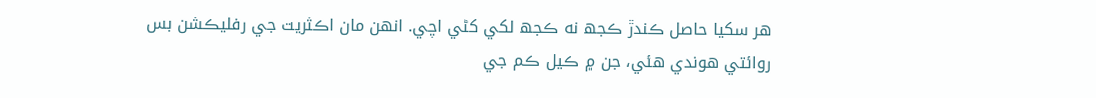هر سکيا حاصل ڪندڙ ڪجھ نه ڪجھ لکي کڻي اچي. انهن مان اڪثريت جي رفليڪشن بس روائتي هوندي هئي، جن ۾ ڪيل ڪم جي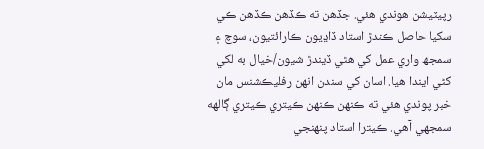رپيٽيشن هوندي هئي. جڏهن ته ڪڏهن ڪڏهن ڪي سکيا حاصل ڪندڙ استاد ڏاڍيون ڪارائتيون، سوچ ۽ سمجھ واري عمل کي هٿي ڏيندڙ شيون/خيال به لکي کڻي ايندا هيا. اسان کي سندن انهن رفليڪشنس مان خبر پوندي هئي ته ڪنهن ڪنهن ڪيتري ڪيتري ڳالهه سمجھي آهي. ڪيترا استاد پنهنجي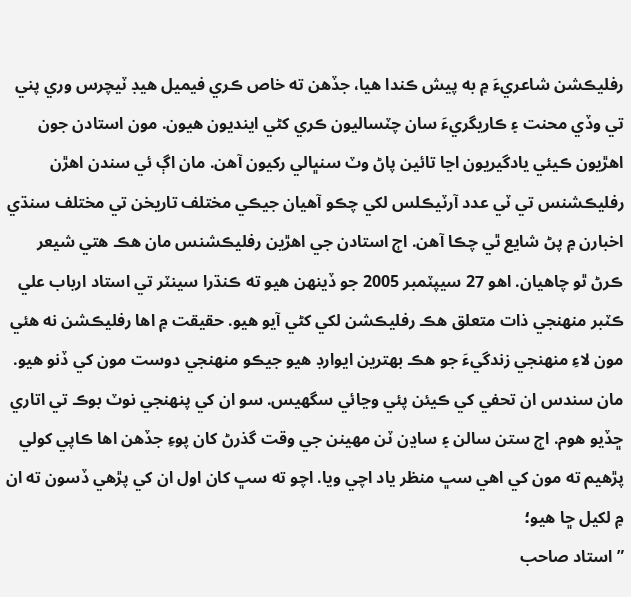رفليڪشن شاعريءَ ۾ به پيش ڪندا هيا، جڏهن ته خاص ڪري فيميل هيڊ ٽيچرس وري پني تي وڏي محنت ۽ ڪاريگريءَ سان چٽساليون ڪري کڻي اينديون هيون. مون استادن جون اهڙيون ڪيئي يادگيريون اڃا تائين پاڻ وٽ سنڀالي رکيون آهن. مان اڳ ئي سندن اهڙن رفليڪشنس تي ٽي عدد آرٽيڪلس لکي چڪو آهيان جيڪي مختلف تاريخن تي مختلف سنڌي اخبارن ۾ پڻ شايع ٿي چڪا آهن. اڄ استادن جي اهڙين رفليڪشنس مان هڪ هتي شيعر ڪرڻ ٿو چاهيان. اهو 27 سيپٽمبر 2005 جو ڏينهن هيو ته ڪنڌرا سينٽر تي استاد ارباب علي ڪٽبر منهنجي ذات متعلق هڪ رفليڪشن لکي کڻي آيو هيو. حقيقت ۾ اها رفليڪشن نه هئي مون لاءِ منهنجي زندگيءَ جو هڪ بهترين ايوارڊ هيو جيڪو منهنجي دوست مون کي ڏنو هيو. مان سندس ان تحفي کي ڪيئن پئي وڃائي سگھيس. سو ان کي پنهنجي نوٽ بوڪ تي اتاري ڇڏيو هوم. اڄ ستن سالن ۽ ساڍن ٽن مهينن جي وقت گذرڻ کان پوءِ جڏهن اها ڪاپي کولي پڙهيم ته مون کي اهي سڀ منظر ياد اچي ويا. اچو ته سڀ کان اول ان کي پڙهي ڏسون ته ان ۾ لکيل ڇا هيو؛
”استاد صاحب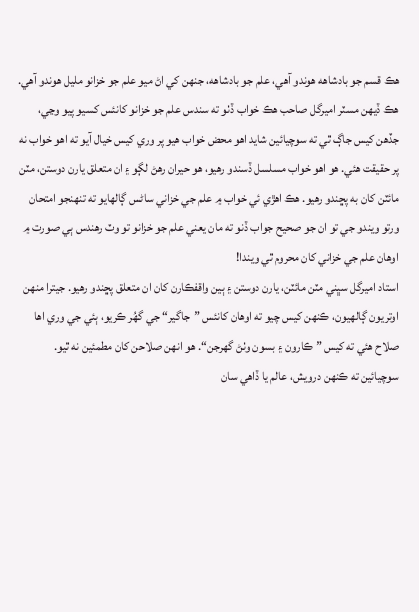هڪ قسم جو بادشاهه هوندو آهي، علم جو بادشاهه، جنهن کي اڻ ميو علم جو خزانو مليل هوندو آهي. هڪ ڏيهن مسٽر اميرگل صاحب هڪ خواب ڏٺو ته سندس علم جو خزانو کانئس کسيو پيو وڃي، جڏهن کيس جاڳ ٿي ته سوچيائين شايد اهو محض خواب هيو پر وري کيس خيال آيو ته اهو خواب نه پر حقيقت هئي. هو اهو خواب مسلسل ڏسندو رهيو، هو حيران رهڻ لڳو ۽ ان متعلق يارن دوستن، مٽن مائٽن کان به پڇندو رهيو. هڪ اهڙي ئي خواب ۾ علم جي خزاني ساڻس ڳالهايو ته تنهنجو امتحان ورتو ويندو جي تو ان جو صحيح جواب ڏنو ته مان يعني علم جو خزانو تو وٽ رهندس ٻي صورت ۾ اوهان علم جي خزاني کان محروم ٿي ويندا!
استاد اميرگل سڀني مٽن مائٽن، يارن دوستن ۽ ٻين واقفڪارن کان ان متعلق پڇندو رهيو. جيترا منهن اوتريون ڳالهيون، ڪنهن کيس چيو ته اوهان کانئس ”جاگير“ جي گھُر ڪريو، ٻئي جي وري اها صلاح هئي ته کيس ”ڪارون ۽ بسون وٺڻ گھرجن“. هو انهن صلاحن کان مطمئين نه ٿيو. سوچيائين ته ڪنهن درويش، عالم يا ڏاهي سان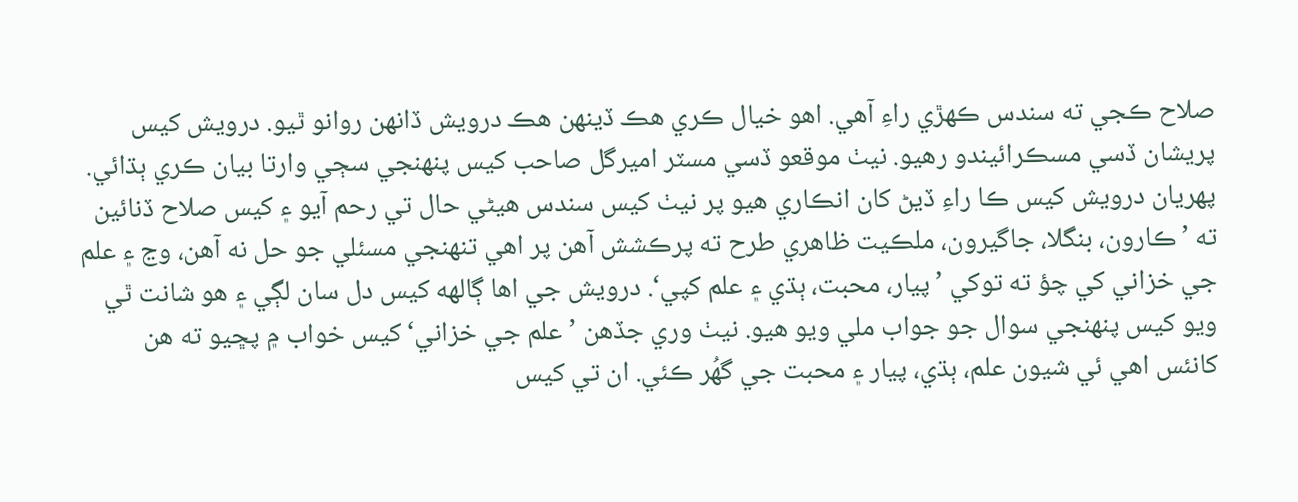صلاح ڪجي ته سندس ڪهڙي راءِ آهي. اهو خيال ڪري هڪ ڏينهن هڪ درويش ڏانهن روانو ٿيو. درويش کيس پريشان ڏسي مسڪرائيندو رهيو. نيٺ موقعو ڏسي مسٽر اميرگل صاحب کيس پنهنجي سڄي وارتا بيان ڪري ٻڌائي. پهريان درويش کيس ڪا راءِ ڏيڻ کان انڪاري هيو پر نيٺ کيس سندس هيڻي حال تي رحم آيو ۽ کيس صلاح ڏنائين ته ’ڪارون، بنگلا، جاگيرون، ملڪيت ظاهري طرح ته پرڪشش آهن پر اهي تنهنجي مسئلي جو حل نه آهن، وڃ ۽ علم جي خزاني کي چؤ ته توکي ’پيار، محبت، ٻڌي ۽ علم کپي‘. درويش جي اها ڳالهه کيس دل سان لڳي ۽ هو شانت ٿي ويو کيس پنهنجي سوال جو جواب ملي ويو هيو. نيٺ وري جڏهن ’علم جي خزاني‘ کيس خواب ۾ پڇيو ته هن کانئس اهي ئي شيون علم، ٻڌي، پيار ۽ محبت جي گھُر ڪئي. ان تي کيس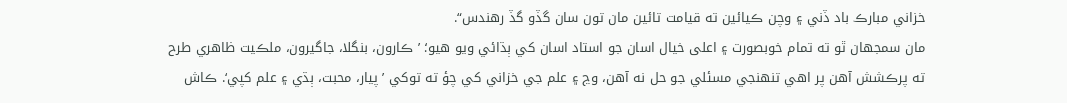خزاني مبارڪ باد ڏني ۽ وچن ڪيائين ته قيامت تائين مان تون سان گڏو گڏ رهندس“.
مان سمجھان ٿو ته تمام خوبصورت ۽ اعلى خيال اسان جو استاد اسان کي ٻڌائي ويو هيو؛ ’ڪارون، بنگلا، جاگيرون، ملڪيت ظاهري طرح ته پرڪشش آهن پر اهي تنهنجي مسئلي جو حل نه آهن، وڃ ۽ علم جي خزاني کي چؤ ته توکي ’پيار، محبت، ٻڌي ۽ علم کپي‘. ڪاش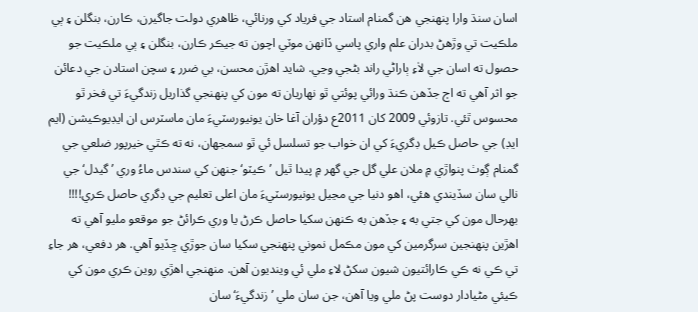اسان سنڌ وارا پنهنجي هن گمنام استاد جي فرياد کي ورنائي، ظاهري دولت جاگيرن، ڪارن، بنگلن ۽ ٻي ملڪيت تي وڙهڻ بدران علم واري پاسي ڏانهن موٽي اچون ته جيڪر ڪارن، بنگلن ۽ ٻي ملڪيت جو حصول ته اسان جي لاٰءِ ٻاراڻي راند بڻجي وڃي. شايد اهڙن محسن، بي ضرر ۽ سچن استادن جي دعائن جو اثر آهي ته اڄ جڏهن ڪنڌ ورائي پوئتي ٿو نهاريان ته مون کي پنهنجي گذاريل زندگيءَ تي فخر ٿو محسوس ٿئي. تازوئي 2009 کان 2011ع دؤران آغا خان يونيورسٽيءَ مان ماسٽرس ان ايڊيوڪيشن (ايم ايڊ) جي حاصل ڪيل ڊگريءَ کي ان خواب جو تسلسل ئي ٿو سمجھان، نه ته ڪٿي خيرپور ضلعي جي گمنام ڳوٺ پنواڙي ۾ ملان علي گل جي گھر ۾ پيدا ٿيل ’ڪيٽو‘ جنهن کي سندس ماءُ وري ’گيدل‘ جي نالي سان سڏيندي هئي، اهو دنيا جي مڃيل يونيورسٽيءَ مان اعلى تعليم جي ڊگري حاصل ڪري!!!!
بهرحال مون کي جتي به ۽ جڏهن به ڪنهن سکيا حاصل ڪرڻ يا وري ڪرائڻ جو موقعو مليو آهي ته اهڙين پنهنجين سرگرمين کي مون مڪمل نموني پنهنجي سکيا سان جوڙي ڇڏيو آهي. هر دفعي، هر جاءِ تي ڪي نه ڪي ڪارائتيون شيون سکڻ لاءِ ملي ئي وينديون آهن. منهنجي اهڙي روين ڪري مون کي ڪيئي مڻيادار دوست پڻ ملي ويا آهن، جن سان ملي ’زندگيءَ‘ سان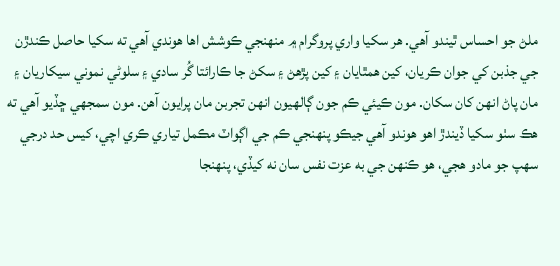ملڻ جو احساس ٿيندو آهي. هر سکيا واري پروگرام ۾ منهنجي ڪوشش اها هوندي آهي ته سکيا حاصل ڪندڙن جي جذبن کي جوان ڪريان، کين همٿايان ۽ کين پڙهڻ ۽ سکڻ جا ڪارائتا گُر سادي ۽ سلوڻي نموني سيکاريان ۽ مان پاڻ انهن کان سکان. مون ڪيئي ڪم جون ڳالهيون انهن تجربن مان پرايون آهن. مون سمجھي ڇڏيو آهي ته هڪ سٺو سکيا ڏيندڙ اهو هوندو آهي جيڪو پنهنجي ڪم جي اڳواٽ مڪمل تياري ڪري اچي، کيس حد درجي سهپ جو مادو هجي، هو ڪنهن جي به عزت نفس سان نه کيڏي، پنهنجا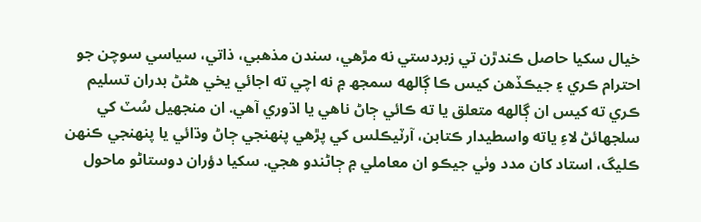خيال سکيا حاصل ڪندڙن تي زبردستي نه مڙهي، سندن مذهبي، ذاتي، سياسي سوچن جو احترام ڪري ۽ جيڪڏهن کيس ڪا ڳالهه سمجھ ۾ نه اچي ته اجائي يخي هڻڻ بدران تسليم ڪري ته کيس ان ڳالهه متعلق يا ته ڪائي ڄاڻ ناهي يا اڌوري آهي. ان منجھيل سُٽ کي سلجھائڻ لاءِ ياته واسطيدار ڪتابن، آرٽيڪلس کي پڙهي پنهنجي ڄاڻ وڌائي يا پنهنجي ڪنهن ڪليگ، استاد کان مدد وٺي جيڪو ان معاملي ۾ ڄاڻندو هجي. سکيا دؤران دوستاڻو ماحول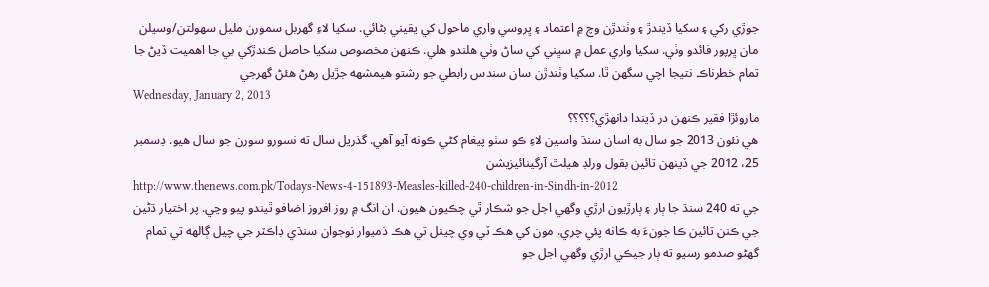جوڙي رکي ۽ سکيا ڏيندڙ ۽ وٺندڙن وچ ۾ اعتماد ۽ ڀروسي واري ماحول کي يقيني بڻائي. سکيا لاءِ گھربل سمورن مليل سهولتن/وسيلن مان ڀرپور فائدو وٺي. سکيا واري عمل ۾ سڀني کي ساڻ وٺي هلندو هلي. ڪنهن مخصوص سکيا حاصل ڪندڙکي بي جا اهميت ڏيڻ جا تمام خطرناڪ نتيجا اچي سگھن ٿا. سکيا وٺندڙن سان سندس رابطي جو رشتو هيمشهه جڙيل رهڻ هئڻ گھرجي
Wednesday, January 2, 2013
ماروئڙا فقير ڪنهن در ڏيندا دانهڙي؟؟؟؟؟
هي نئون 2013 جو سال به اسان سنڌ واسين لاءِ ڪو سٺو پيغام کڻي ڪونه آيو آهي. گذريل سال ته نسورو سورن جو سال هيو. ڊسمبر 25، 2012 جي ڏينهن تائين بقول ورلڊ هيلٿ آرگينائيزيشن
http://www.thenews.com.pk/Todays-News-4-151893-Measles-killed-240-children-in-Sindh-in-2012
جي ته 240 سنڌ جا ٻار ۽ ٻارڙيون ارڙي وگھي اجل جو شڪار ٿي چڪيون هيون. ان انگ ۾ روز افروز اضافو ٿيندو پيو وڃي. پر اختيار ڌڻين جي ڪنن تائين ڪا جونءَ به ڪانه پئي چري. مون کي هڪ ٽي وي چينل تي هڪ ذميوار نوجوان سنڌي ڊاڪٽر جي چيل ڳالهه تي تمام گھڻو صدمو رسيو ته ٻار جيڪي ارڙي وگھي اجل جو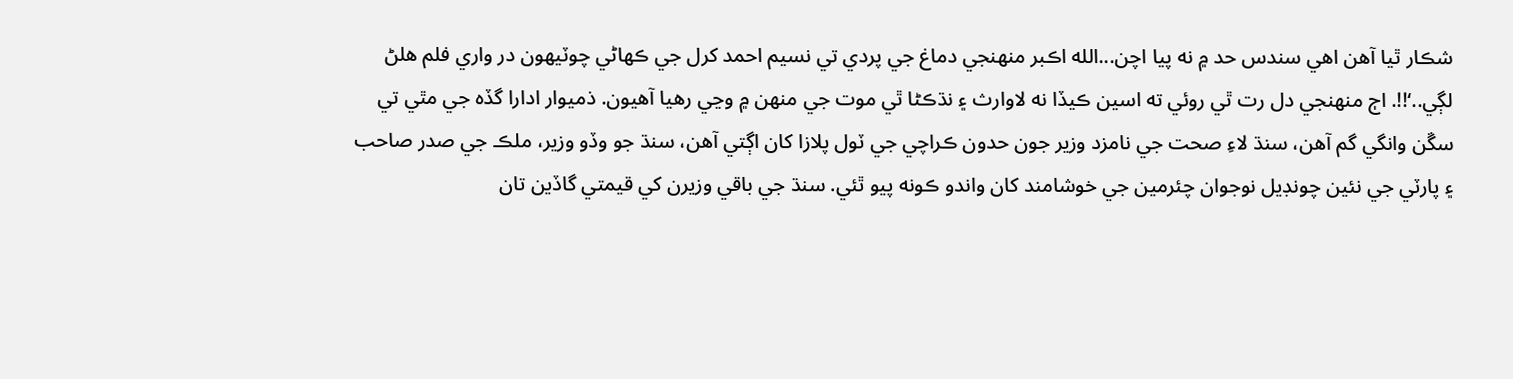شڪار ٿيا آهن اهي سندس حد ۾ نه پيا اچن...الله اڪبر منهنجي دماغ جي پردي تي نسيم احمد کرل جي ڪهاڻي چوٽيهون در واري فلم هلڻ لڳي..‘!!. اڄ منهنجي دل رت ٿي روئي ته اسين ڪيڏا نه لاوارث ۽ نڌڪڻا ٿي موت جي منهن ۾ وڃي رهيا آهيون. ذميوار ادارا گڏه جي مٿي تي سڱن وانگي گم آهن، سنڌ لاءِ صحت جي نامزد وزير جون حدون ڪراچي جي ٽول پلازا کان اڳتي آهن، سنڌ جو وڏو وزير، ملڪ جي صدر صاحب ۽ پارٽي جي نئين چونڊيل نوجوان چئرمين جي خوشامند کان واندو ڪونه پيو ٿئي. سنڌ جي باقي وزيرن کي قيمتي گاڏين تان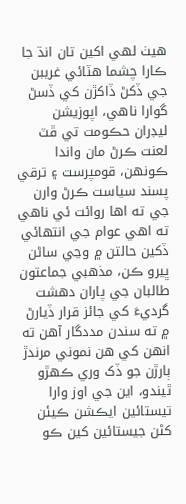هيٺ لهي اکين تان انڌ جا ڪارا چشما هٽائي غريبن جي ڏکڻ ڏاکڙن کي ڏسڻ گوارا ناهي، اپوزيشن ليڊران حڪومت تي ڦٽ لعنت ڪرڻ مان واندا ڪونهن، قومپرست ۽ ترقي پسند سياست ڪرڻ وارن جي ته اها روائت ئي ناهي ته اهي عوام جي انتهائي ڏکين حالتن ۾ وڃي ساڻن ڀيرو ڪن، مذهبي جماعتون طالبان جي پاران دهشت گرديءَ کي جائز قرار ڏيارڻ ۾ ته سندن مددگار آهن ته انهن کي هن نموني مرندڙ ٻارڙن جو ڏک وري ڪهڙو ٿيندو، اين جي اوز وارا تيستائين ايڪشن ڪيئن کڻن جيستائين کين ڪو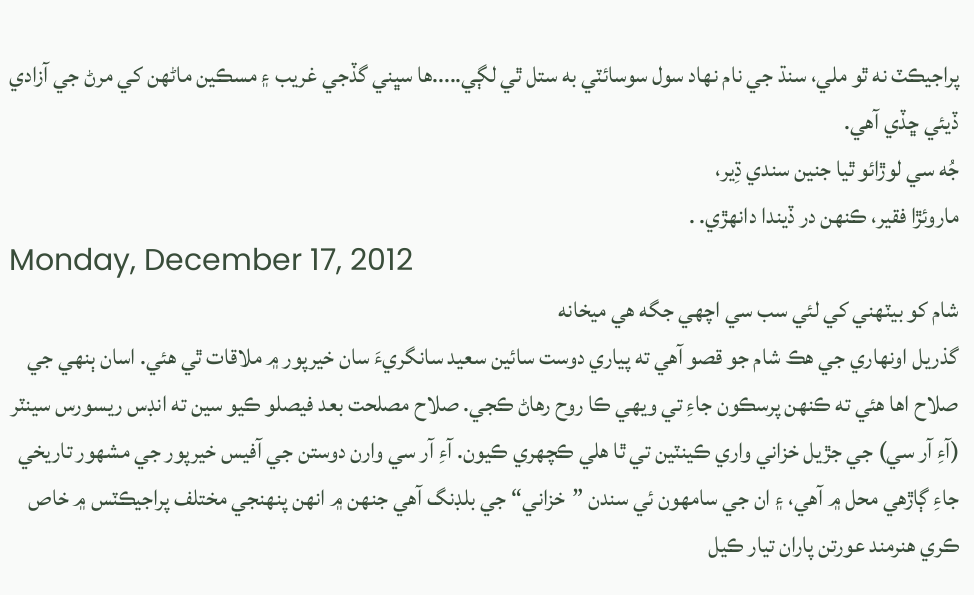پراجيڪٽ نه ٿو ملي، سنڌ جي نام نهاد سول سوسائٽي به ستل ٿي لڳي.....ها سڀني گڏجي غريب ۽ مسڪين ماڻهن کي مرڻ جي آزادي ڏيئي ڇڏي آهي.
جُه سي لوڙائو ٿيا جنين سندي ڌِير،
ماروئڙا فقير، ڪنهن در ڏيندا دانهڙي. .
Monday, December 17, 2012
شام کو بيٽهني کي لئي سب سي اچهي جگه هي ميخانه
گذريل اونهاري جي هڪ شام جو قصو آهي ته پياري دوست سائين سعيد سانگريءَ سان خيرپور ۾ ملاقات ٿي هئي. اسان ٻنهي جي صلاح اها هئي ته ڪنهن پرسڪون جاءِ تي ويهي ڪا روح رهاڻ ڪجي. صلاح مصلحت بعد فيصلو ڪيو سين ته انڊس ريسورس سينٽر (آءِ آر سي) جي جڙيل خزاني واري ڪينٽين تي ٿا هلي ڪچهري ڪيون. آءِ آر سي وارن دوستن جي آفيس خيرپور جي مشهور تاريخي جاءِ ڳاڙهي محل ۾ آهي، ۽ ان جي سامهون ئي سندن ”خزاني“ جي بلڊنگ آهي جنهن ۾ انهن پنهنجي مختلف پراجيڪٽس ۾ خاص ڪري هنرمند عورتن پاران تيار ڪيل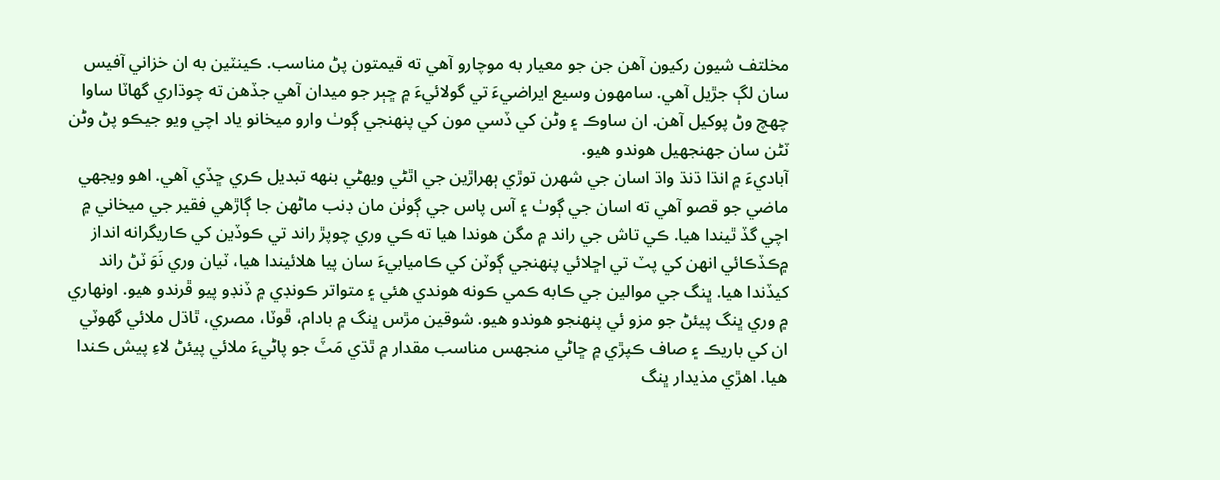مخلتف شيون رکيون آهن جن جو معيار به موچارو آهي ته قيمتون پڻ مناسب. ڪينٽين به ان خزاني آفيس سان لڳ جڙيل آهي. سامهون وسيع ايراضيءَ تي گولائيءَ ۾ ڇٻر جو ميدان آهي جڏهن ته چوڌاري گھاٽا ساوا چهچ وڻ پوکيل آهن. ان ساوڪ ۽ وڻن کي ڏسي مون کي پنهنجي ڳوٺ وارو ميخانو ياد اچي ويو جيڪو پڻ وڻن ٽڻن سان جھنجھيل هوندو هيو.
آباديءَ ۾ انڌا ڌنڌ واڌ اسان جي شهرن توڙي ٻهراڙين جي اٿڻي ويهڻي بنهه تبديل ڪري ڇڏي آهي. اهو ويجھي ماضي جو قصو آهي ته اسان جي ڳوٺ ۽ آس پاس جي ڳوٺن مان ڊنب ماڻهن جا ڳاڙهي فقير جي ميخاني ۾ اچي گڏ ٿيندا هيا. ڪي تاش جي راند ۾ مگن هوندا هيا ته ڪي وري چوپڙ راند تي ڪوڏين کي ڪاريگرانه انداز ۾ڪڏڪائي انهن کي پٽ تي اڇلائي پنهنجي ڳوٽن کي ڪاميابيءَ سان پيا هلائيندا هيا، ٽيان وري نَوَ ٽڻ راند کيڏندا هيا. ڀنگ جي موالين جي ڪابه ڪمي ڪونه هوندي هئي ۽ متواتر ڪونڊي ۾ ڏنڊو پيو ڦرندو هيو. اونهاري ۾ وري ڀنگ پيئڻ جو مزو ئي پنهنجو هوندو هيو. شوقين مڙس ڀنگ ۾ بادام، ڦوٽا، مصري، ٿاڌل ملائي گھوٽي ان کي باريڪ ۽ صاف ڪپڙي ۾ ڇاڻي منجھس مناسب مقدار ۾ ٿڌي مَٽَ جو پاڻيءَ ملائي پيئڻ لاءِ پيش ڪندا هيا. اهڙي مذيدار ڀنگ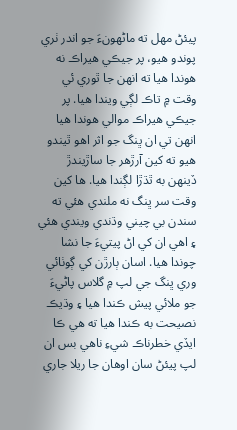پيئڻ مهل ته ماڻهونءَ جو اندر ٺري پوندو هيو، پر جيڪي هيراڪ نه هوندا هيا ته انهن جا ٿوري ئي وقت ۾ تاڪ لڳي ويندا هيا. پر جيڪي هيراڪ موالي هوندا هيا انهن تي ان ڀنگ جو اثر اهو ٿيندو هيو ته کين آرڙهر جا ساڙيندڙ ڏينهن به ٿڌڙا لڳندا هيا. ها کين وقت سر ڀنگ نه ملندي هئي ته سندن بي چيني وڌندي ويندي هئي ۽ اهي ان کي اڻ پيتيءَ جا نشا چوندا هيا. اسان ٻارڙن کي ڳوٺائي وري ڀنگ جي لپ ۾ گلاس پاڻيءَ جو ملائي پيش ڪندا هيا ۽ وڌيڪ نصيحت به ڪندا هيا ته هي ڪا ايڏي خطرناڪ شيءِ ناهي بس ان لپ پيئڻ سان اوهان جا ريلا جاري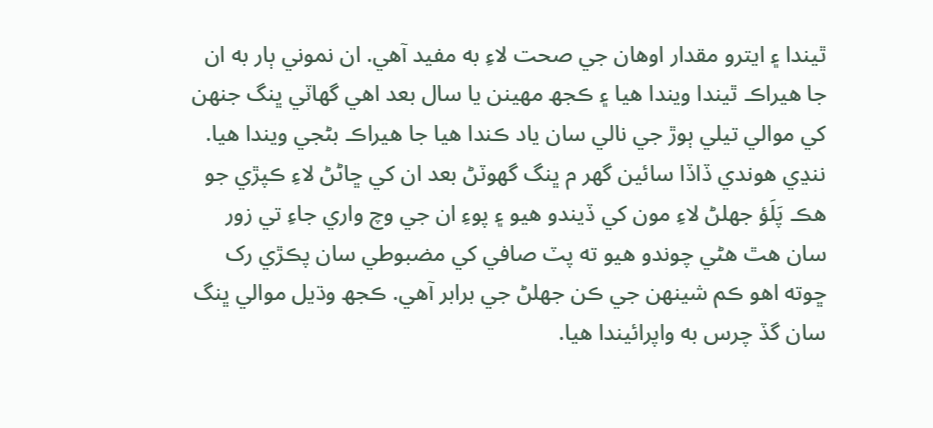ٿيندا ۽ ايترو مقدار اوهان جي صحت لاءِ به مفيد آهي. ان نموني ٻار به ان جا هيراڪ ٿيندا ويندا هيا ۽ ڪجھ مهينن يا سال بعد اهي گھاٽي ڀنگ جنهن کي موالي تيلي ٻوڙ جي نالي سان ياد ڪندا هيا جا هيراڪ بڻجي ويندا هيا. ننڍي هوندي ڏاڏا سائين گھر م ڀنگ گھوٽڻ بعد ان کي ڇاڻڻ لاءِ ڪپڙي جو هڪ پَلَؤ جھلڻ لاءِ مون کي ڏيندو هيو ۽ پوءِ ان جي وچ واري جاءِ تي زور سان هٿ هڻي چوندو هيو ته پٽ صافي کي مضبوطي سان پڪڙي رک ڇوته اهو ڪم شينهن جي ڪن جھلڻ جي برابر آهي. ڪجھ وڌيل موالي ڀنگ سان گڏ چرس به واپرائيندا هيا.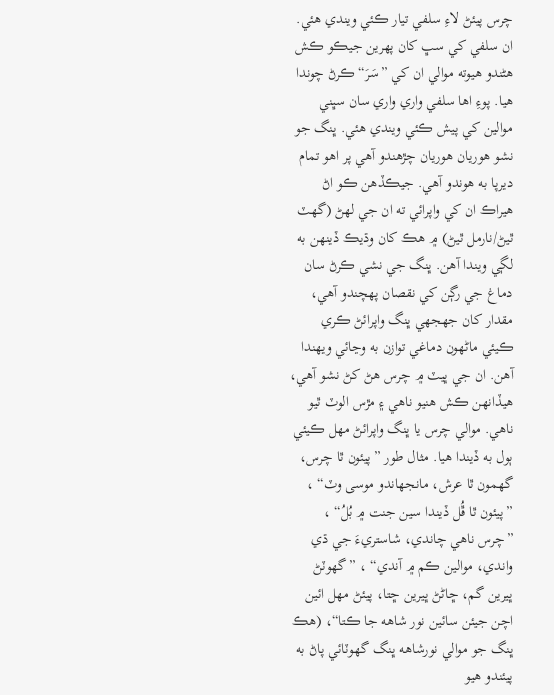چرس پيئڻ لاءِ سلفي تيار ڪئي ويندي هئي. ان سلفي کي سڀ کان پهرين جيڪو ڪش هڻندو هيوته موالي ان کي ”سَرَ“ ڪرڻ چوندا هيا. پوءِ اها سلفي واري واري سان سڀني موالين کي پيش ڪئي ويندي هئي. ڀنگ جو نشو هوريان هوريان چڙهندو آهي پر اهو تمام ديرپا به هوندو آهي. جيڪڏهن ڪو اڻ هيراڪ ان کي واپرائي ته ان جي لهڻ (گھٽ ٿيڻ/نارمل ٿيڻ) ۾ هڪ کان وڌيڪ ڏينهن به لڳي ويندا آهن. ڀنگ جي نشي ڪرڻ سان دماغ جي رڳن کي نقصان پهچندو آهي، مقدار کان جھجھي ڀنگ واپرائڻ ڪري ڪيئي ماڻهون دماغي توازن به وڃائي ويهندا آهن. ان جي ڀيٽ ۾ چرس هڻ کڻ نشو آهي، هيڏانهن ڪش هنيو ناهي ۽ مڙس الوٽ ٿيو ناهي. موالي چرس يا ڀنگ واپرائڻ مهل ڪيئي ٻول به ڏيندا هيا. مثال طور ”پيئون ٿا چرس، گھمون ٿا عرش، مانجھاندو موسى وٽ“ ، ”پيئون ٿا ڦُل ڏيندا سين جنت ۾ بُلُ“ ، ”چرس ناهي چاندي، شاستريءَ جي ڌي واندي، موالين ڪم ۾ آندي“ ، ”گھوٽڻ ڀيرين گم، ڇاڻڻ ڀيرين ڇتا، پيئڻ مهل ائين اچن جيئن سائين نور شاهه جا ڪتا“، (هڪ ڀنگ جو موالي نورشاهه ڀنگ گھوٽائي پاڻ به پيئندو هيو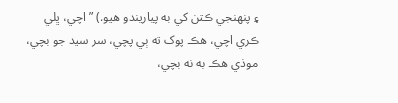۽ پنهنجي ڪتن کي به پياريندو هيو.) ”اچي، ڀلي ڪري اچي، هڪ پوک ته ٻي پچي، سر سيد جو بچي، موذي هڪ به نه بچي،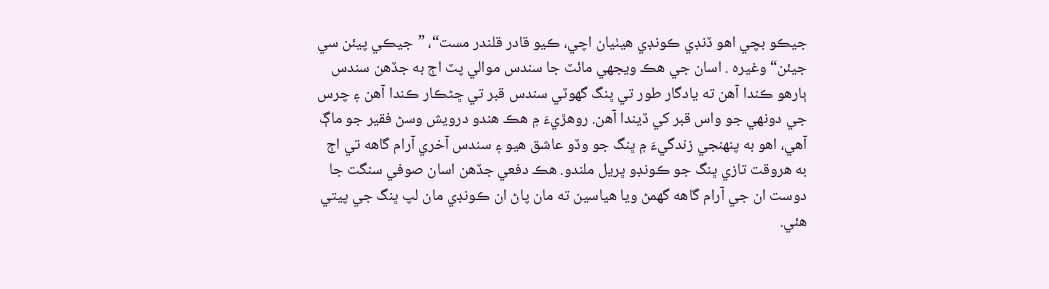جيڪو بچي اهو ڏنڊي ڪونڊي هيٺيان اچي، ڪيو قادر قلندر مست“، ”جيڪي پيئن سي جيئن“ وغيره . اسان جي هڪ ويجھي مائٽ جا سندس موالي پٽ اڄ به جڏهن سندس ٻارهو ڪندا آهن ته يادگار طور تي ڀنگ گھوٽي سندس قبر تي ڇڻڪار ڪندا آهن ۽ چرس جي دونهي جو واس قبر کي ڏيندا آهن. روهڙيءَ ۾ هڪ هندو درويش وسڻ فقير جو ماڳ آهي، اهو به پنهنجي زندگيءَ ۾ ڀنگ جو وڏو عاشق هيو ۽ سندس آخري آرام گاهه تي اڄ به هروقت تازي ڀنگ جو ڪونڊو ڀريل ملندو. هڪ دفعي جڏهن اسان صوفي سنگت جا دوست ان جي آرام گاهه گھمڻ ويا هياسين ته مان پاڻ ان ڪونڊي مان لپ ڀنگ جي پيتي هئي.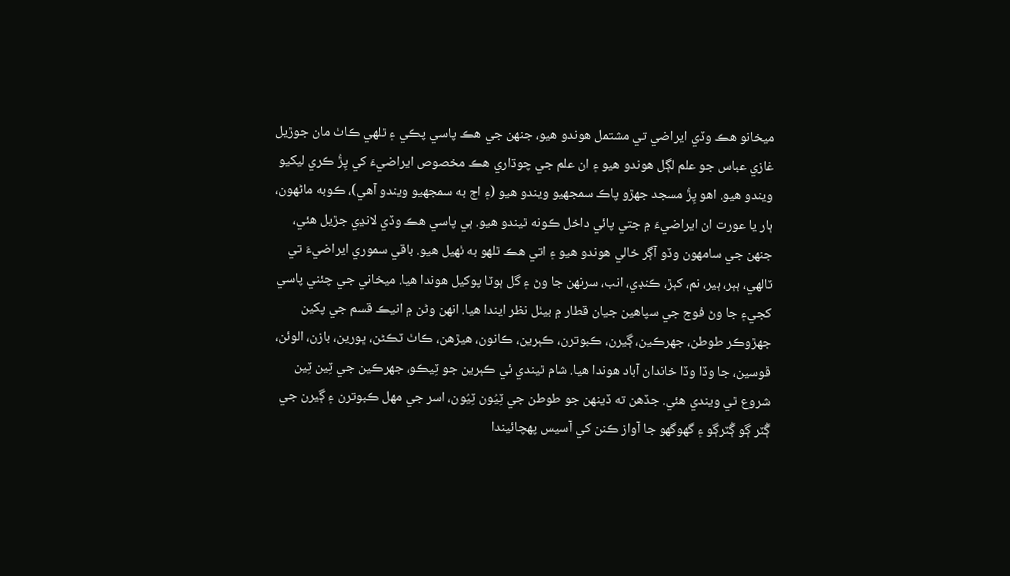ميخانو هڪ وڏي ايراضي تي مشتمل هوندو هيو، جنهن جي هڪ پاسي پڪي ۽ ٿلهي ڪاٺ مان جوڙيل غازي عباس جو علم لڳل هوندو هيو ۽ ان علم جي چوڌاري هڪ مخصوص ايراضيءَ کي پِڙُ ڪري ليکيو ويندو هيو. اهو پِڙُ مسجد جهڙو پاڪ سمجھيو ويندو هيو (۽ اڄ به سمجھيو ويندو آهي)، ڪوبه ماڻهون، ٻار يا عورت ان ايراضيءَ ۾ جتي پائي داخل ڪونه ٿيندو هيو. ٻي پاسي هڪ وڏي لانڍي جڙيل هئي، جنهن جي سامهون وڏو آڳر خالي هوندو هيو ۽ اتي هڪ ٿلهو به ٺهيل هيو. باقي سموري ايراضيءَ تي ٽالهي، ٻٻر، ٻير، نم، کٻڙ، ڪنڊي، انب، سرنهن جا وڻ ۽ گل ٻوٽا پوکيل هوندا هيا. ميخاني جي چئني پاسي کجي۽ جا وڻ فوج جي سپاهين جيان قطار ۾ بيٺل نظر ايندا هيا. انهن وڻن ۾ انيڪ قسم جي پکين جهڙوڪر طوطن، جھرڪين، ڳيرن، ڪبوترن، ڪٻرين، ڪانون، هيڙهن، ڪاٺ ٽڪڻن، ڀورين، بازن، الوئن، ڦوسين، جا وڏا وڏا خاندان آباد هوندا هيا. شام ٿيندي ئي ڪٻرين جو ٽِيڪو، جھرڪين جي ٽِين ٽِين شروع ٿي ويندي هئي. جڏهن ته ڏينهن جو طوطن جي ٽِيُون ٽِيُون، اسر جي مهل ڪبوترن ۽ ڳيرن جي ڳُٽر ڳو ڳُٽرڳو ۽ گھوگھو جا آواز ڪنن کي آسيس پهچائيندا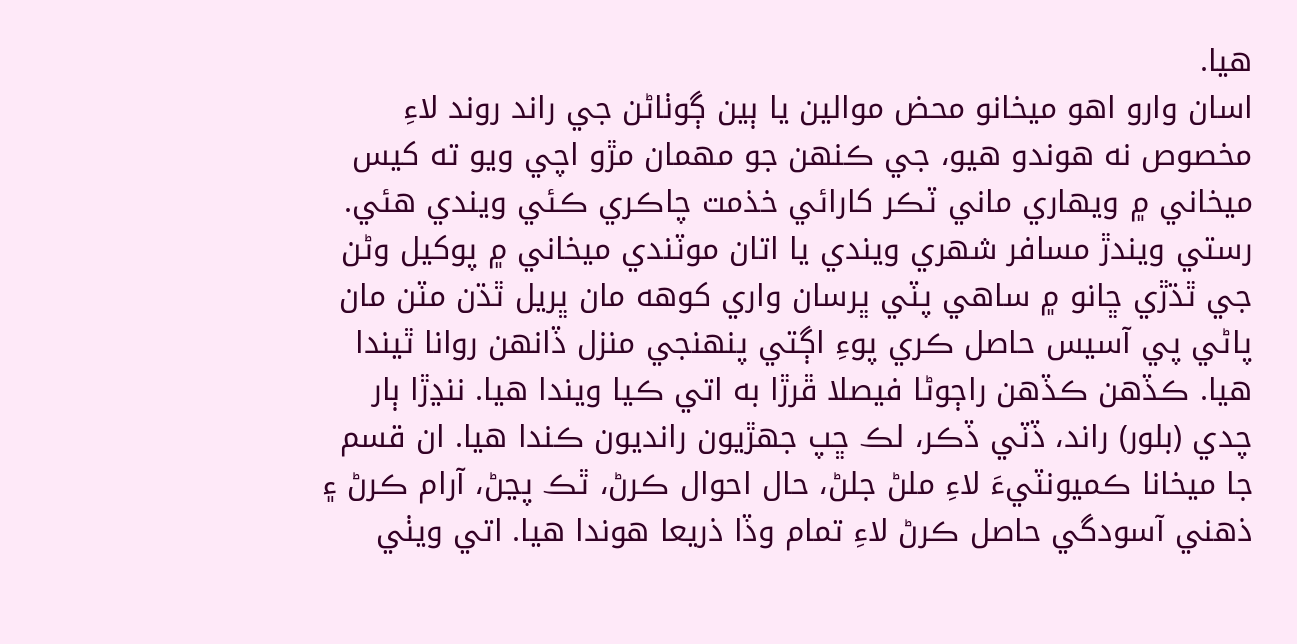هيا.
اسان وارو اهو ميخانو محض موالين يا ٻين ڳوٺاڻن جي راند روند لاءِ مخصوص نه هوندو هيو، جي ڪنهن جو مهمان مڙو اچي ويو ته کيس ميخاني ۾ ويهاري ماني ٽڪر کارائي خذمت چاڪري ڪئي ويندي هئي. رستي ويندڙ مسافر شهري ويندي يا اتان موٽندي ميخاني ۾ پوکيل وڻن جي ٿڌڙي ڇانو ۾ ساهي پٽي ڀرسان واري کوهه مان ڀريل ٿڌن مٽن مان پاڻي پي آسيس حاصل ڪري پوءِ اڳتي پنهنجي منزل ڏانهن روانا ٿيندا هيا. ڪڏهن ڪڏهن راڄوڻا فيصلا ڦرڙا به اتي ڪيا ويندا هيا. ننڍڙا ٻار چدي (بلور) راند، ڏٽي ڏڪر، لڪ ڇپ جهڙيون رانديون ڪندا هيا. ان قسم جا ميخانا ڪميونٽيءَ لاءِ ملڻ جلڻ، حال احوال ڪرڻ، ٿڪ پڃڻ، آرام ڪرڻ ۽ ذهني آسودگي حاصل ڪرڻ لاءِ تمام وڏا ذريعا هوندا هيا. اتي ويٺي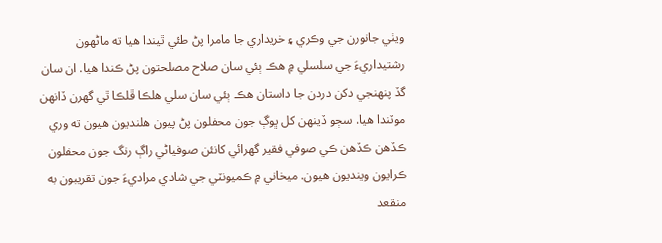ويٺي جانورن جي وڪري ۽ خريداري جا مامرا پڻ طئي ٿيندا هيا ته ماڻهون رشتيداريءَ جي سلسلي ۾ هڪ ٻئي سان صلاح مصلحتون پڻ ڪندا هيا. ان سان گڏ پنهنجي دکن دردن جا داستان هڪ ٻئي سان سلي هلڪا ڦلڪا ٿي گھرن ڏانهن موٽندا هيا. سڄو ڏينهن کل ڀوڳ جون محفلون پڻ پيون هلنديون هيون ته وري ڪڏهن ڪڏهن ڪي صوفي فقير گھرائي کانئن صوفياڻي راڳ رنگ جون محفلون ڪرايون وينديون هيون. ميخاني ۾ ڪميونٽي جي شادي مراديءَ جون تقريبون به منقعد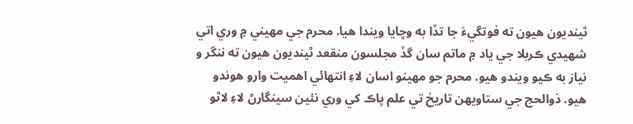ٿينديون هيون ته فوتگيءَ جا تڏا به وڇايا ويندا هيا. محرم جي مهيني ۾ وري اتي شهيدي ڪربلا جي ياد ۾ ماتم سان گڏ مجلسون منقعد ٿينديون هيون ته ننگر و نياز به ڪيو ويندو هيو. محرم جو مهينو اسان لاءِ انتهائي اهميت وارو هوندو هيو. ذوالحج جي ستاويهن تاريخ تي علم پاڪ کي وري نئين سينگارڻ لاءِ لاٿو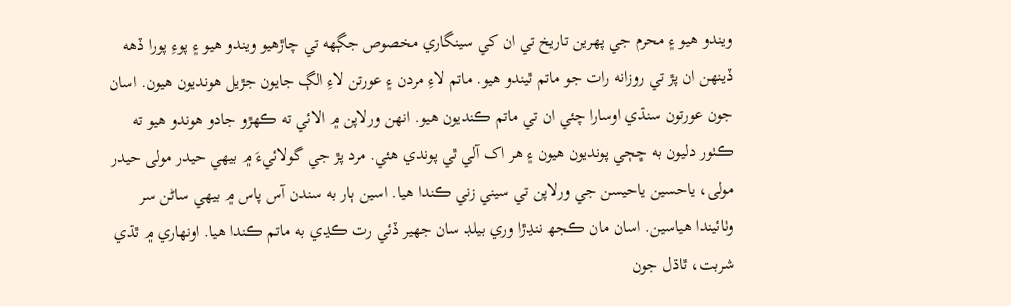ويندو هيو ۽ محرم جي پهرين تاريخ تي ان کي سينگاري مخصوص جڳهه تي چاڙهيو ويندو هيو ۽ پوءِ پورا ڏهه ڏينهن ان پڙ تي روزانه رات جو ماتم ٿيندو هيو. ماتم لاءِ مردن ۽ عورتن لاءِ الڳ جايون جڙيل هونديون هيون. اسان جون عورتون سنڌي اوسارا چئي ان تي ماتم ڪنديون هيو. انهن ورلاپن ۾ الائي ته ڪهڙو جادو هوندو هيو ته ڪٺور دليون به ڇڄي پونديون هيون ۽ هر اک آلي ٿي پوندي هئي. مرد پڙ جي گولائيءَ ۾ بيهي حيدر مولى حيدر مولى، ياحسين ياحيسن جي ورلاپن تي سيني زني ڪندا هيا. اسين ٻار به سندن آس پاس ۾ بيهي ساڻن سر وٺائيندا هياسين. اسان مان ڪجھ ننڍڙا وري بيلڊ سان جھير ڏئي رت ڪڍي به ماتم ڪندا هيا. اونهاري ۾ ٿڌي شربت، ٿاڌل جون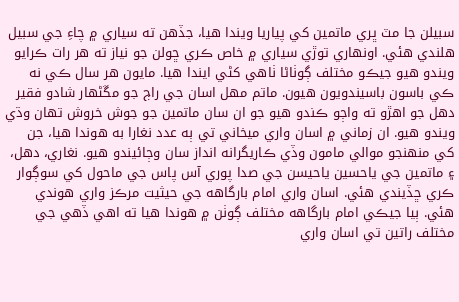سبيلن جا مٽ ڀري ماتمين کي پياريا ويندا هيا، جڏهن ته سياري ۾ چاءِ جي سبيل هلندي هئي. اونهاري توڙي سياري ۾ خاص ڪري ڇولن جو نياز ته هر رات ڪرايو ويندو هيو جيڪو مختلف ڳوٺاڻا ٺاهي کڻي ايندا هيا. مايون هر سال ڪي نه ڪي باسون باسيندويون هيون. ماتم مهل اسان جي راڄ جو مڱڻهار شادو فقير دهل جو اهڙو ته واڄو ڪندو هيو جو ان سان ماتمين جو جوش خروش تهان وڌي ويندو هيو. ان زماني ۾ اسان واري ميخاني تي ٻه عدد نغارا به هوندا هيا، جن کي منهنجو موالي مامون وڏي ڪاريگرانه انداز سان وڄائيندو هيو. نغاري، دهل، ۽ ماتمين جي ياحسين ياحيسن جي صدا پوري آس پاس جي ماحول کي سوڳوار ڪري ڇڏيندي هئي. اسان واري امام بارگاهه جي حيثيت مرڪز واري هوندي هئي. ٻيا جيڪي امام بارگاهه مختلف ڳوٺن ۾ هوندا هيا ته اهي ڏهي جي مختلف راتين تي اسان واري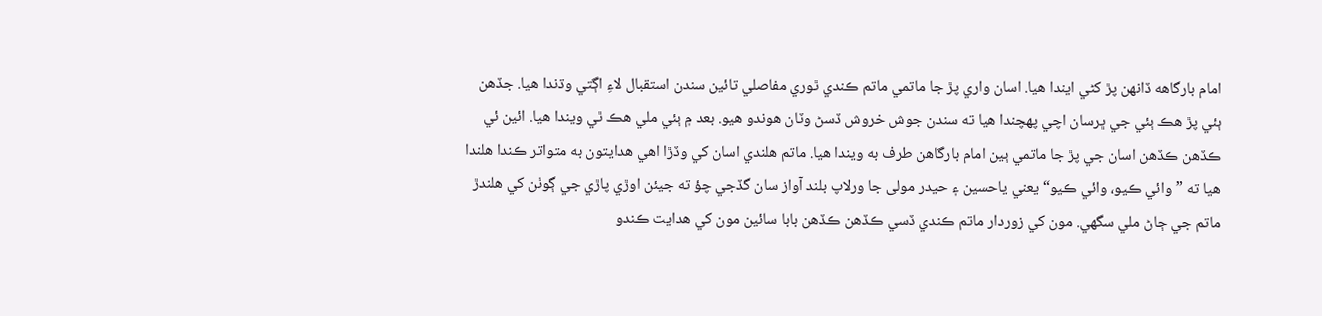امام بارگاهه ڏانهن پڙ کڻي ايندا هيا. اسان واري پڙ جا ماتمي ماتم ڪندي ٿوري مفاصلي تائين سندن استقبال لاءِ اڳتي وڌندا هيا. جڏهن ٻئي پڙ هڪ ٻئي جي ڀرسان اچي پهچندا هيا ته سندن جوش خروش ڏسڻ وٽان هوندو هيو. بعد ۾ ٻئي ملي هڪ ٿي ويندا هيا. ائين ئي ڪڏهن ڪڏهن اسان جي پڙ جا ماتمي ٻين امام بارگاهن طرف به ويندا هيا. ماتم هلندي اسان کي وڏڙا اهي هدايتون به متواتر ڪندا هلندا هيا ته ”وائي ڪيو، وائي ڪيو“ يعني ياحسين ۽ حيدر مولى جا ورلاپ بلند آواز سان گڏجي چؤ ته جيئن اوڙي پاڙي جي ڳوٺن کي هلندڙ ماتم جي ڄاڻ ملي سگھي. مون کي زوردار ماتم ڪندي ڏسي ڪڏهن ڪڏهن بابا سائين مون کي هدايت ڪندو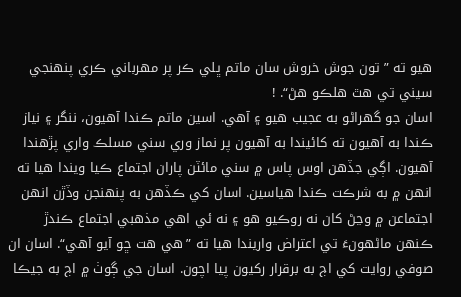هيو ته ”تون جوش خروش سان ماتم ڀلي ڪر پر مهرباني ڪري پنهنجي سيني تي هٿ هلڪو هڻ“. !
اسان جو گھراڻو به عجيب هيو ۽ آهي. اسين ماتم ڪندا آهيون، ننگر ۽ نياز ڪندا به آهيون ته کائيندا به آهيون پر نماز وري سني مسلڪ واري پڙهندا آهيون. اڳي جڏهن اوس پاس ۾ سني مائٽن پاران اجتماع ڪيا ويندا هيا ته انهن ۾ به شرڪت ڪندا هياسين. اسان کي ڪڏهن به پنهنجن وڏڙن انهن اجتماعن ۾ وڃڻ کان نه روڪيو هو ۽ نه ئي اهي مذهبي اجتماع ڪندڙ ڪنهن ماڻهونءَ تي اعتراض واريندا هيا ته ”هي هت ڇو آيو آهي“. اسان ان صوفي روايت کي اڄ به برقرار رکيون پيا اچون. اسان جي ڳوٺ ۾ اڄ به جيڪا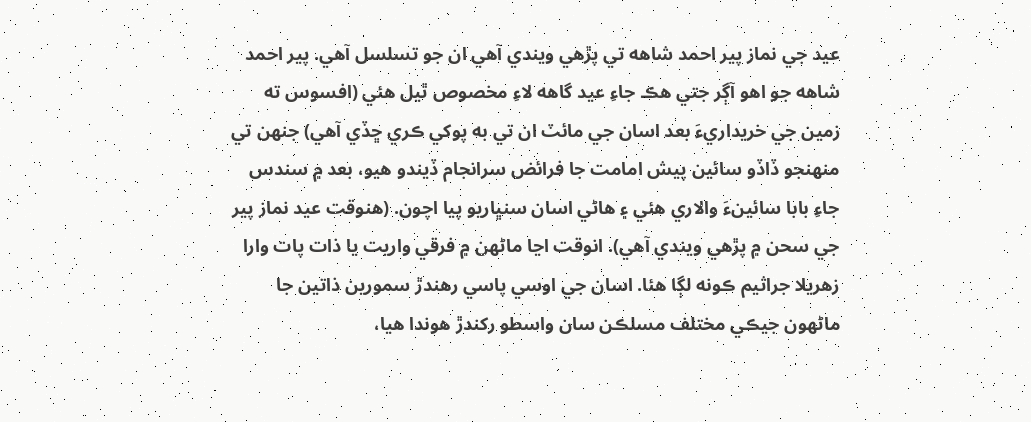عيد جي نماز پير احمد شاهه تي پڙهي ويندي آهي ان جو تسلسل آهي. پير احمد شاهه جو اهو آڳر جتي هڪ جاءِ عيد گاهه لاءِ مخصوص ٿيل هئي (افسوس ته زمين جي خريداريءَ بعد اسان جي مائٽ ان تي به پوکي ڪري ڇڏي آهي) جنهن تي منهنجو ڏاڏو سائين پيش امامت جا فرائض سرانجام ڏيندو هيو، بعد ۾ سندس جاءِ بابا سائينءَ والاري هئي ۽ هاڻي اسان سنڀاريو پيا اچون. (هنوقت عيد نماز پير جي سحن ۾ پڙهي ويندي آهي). انوقت اڃا ماڻهن ۾ فرقي واريت يا ذات پات وارا زهريلا جراثيم ڪونه لڳا هئا. اسان جي اوسي پاسي رهندڙ سمورين ذاتين جا ماڻهون جيڪي مختلف مسلڪن سان واسطو رکندڙ هوندا هيا،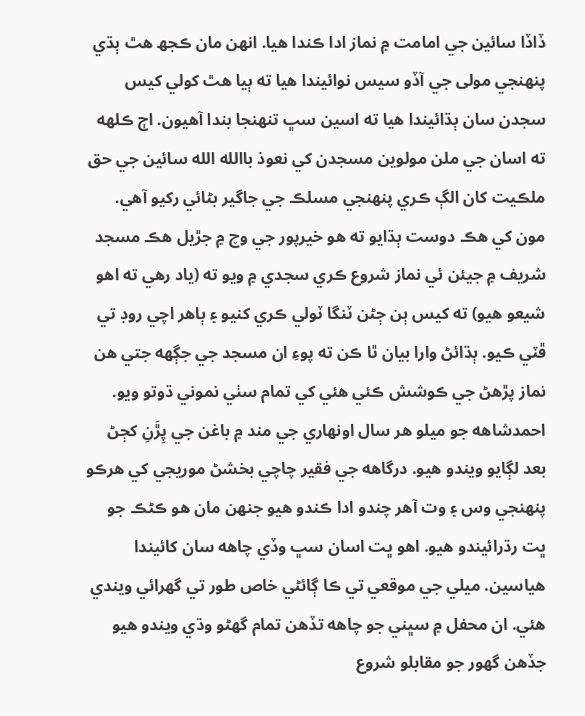ڏاڏا سائين جي امامت ۾ نماز ادا ڪندا هيا. انهن مان ڪجھ هٿ ٻڌي پنهنجي مولى جي آڏو سيس نوائيندا هيا ته ٻيا هٿ کولي کيس سجدن سان ٻڌائيندا هيا ته اسين سڀ تنهنجا بندا آهيون. اڄ ڪلهه ته اسان جي ملن مولوين مسجدن کي نعوذ باالله الله سائين جي حق ملڪيت کان الڳ ڪري پنهنجي مسلڪ جي جاگير بڻائي رکيو آهي. مون کي هڪ دوست ٻڌايو ته هو خيرپور جي وچ ۾ جڙيل هڪ مسجد شريف ۾ جيئن ئي نماز شروع ڪري سجدي ۾ ويو ته (ياد رهي ته اهو شيعو هيو) ته کيس ٻن ڄڻن ٽنگا ٽولي ڪري کنيو ۽ ٻاهر اچي روڊ تي ڦٽي ڪيو. ٻڌائڻ وارا بيان ٿا ڪن ته پوءِ ان مسجد جي جڳهه جتي هن نماز پڙهڻ جي ڪوشش ڪئي هئي کي تمام سٺي نموني ڌوتو ويو. احمدشاهه جو ميلو هر سال اونهاري جي مند ۾ باغن جي پِڙَنِ کڄڻ بعد لڳايو ويندو هيو. درگاهه جي فقير چاچي بخشڻ موريجي کي هرڪو پنهنجي وس ۽ وت آهر چندو ادا ڪندو هيو جنهن مان هو ڪڻڪ جو ڀت رڌرائيندو هيو. اهو ڀت اسان سڀ وڏي چاهه سان کائيندا هياسين. ميلي جي موقعي تي ڪا ڳائڻي خاص طور تي گھرائي ويندي هئي. ان محفل ۾ سڀني جو چاهه تڏهن تمام گھڻو وڌي ويندو هيو جڏهن گھور جو مقابلو شروع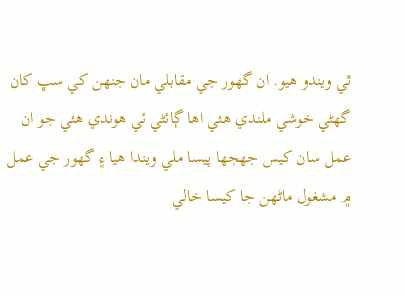ٿي ويندو هيو. ان گھور جي مقابلي مان جنهن کي سڀ کان گھڻي خوشي ملندي هئي اها ڳائڻي ئي هوندي هئي جو ان عمل سان کيس جھجھا پيسا ملي ويندا هيا ۽ گھور جي عمل ۾ مشغول ماڻهن جا کيسا خالي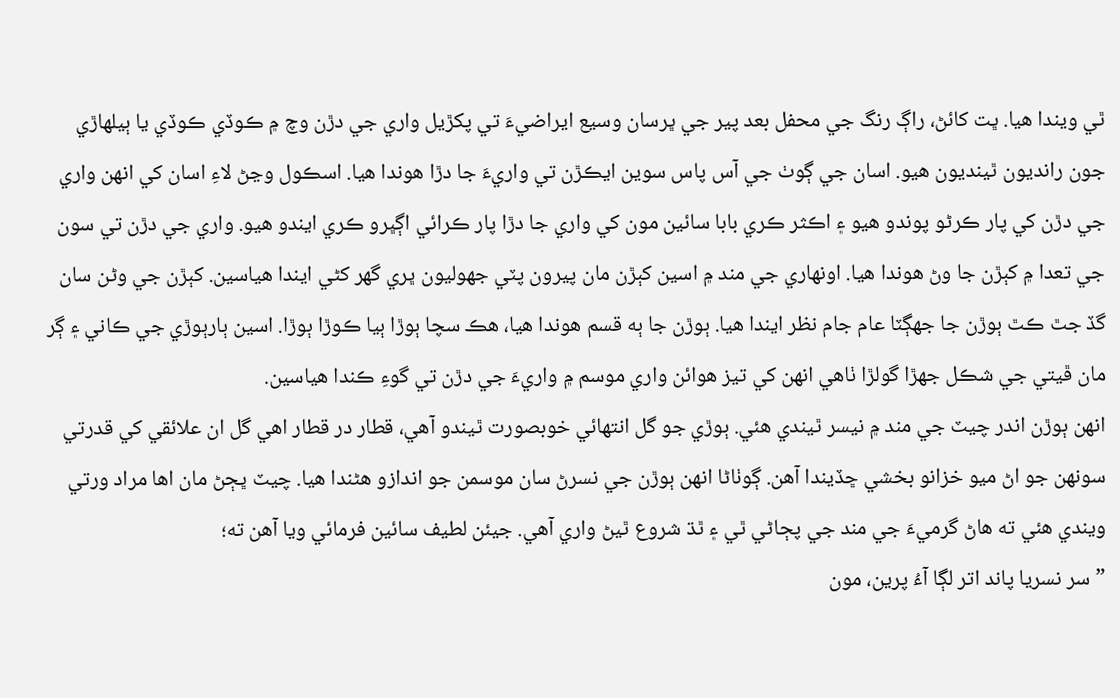ٿي ويندا هيا. ڀت کائڻ، راڳ رنگ جي محفل بعد پير جي ڀرسان وسيع ايراضيءَ تي پکڙيل واري جي دڙن وچ ۾ ڪوڏي ڪوڏي يا ٻيلهاڙي جون رانديون ٿينديون هيو. اسان جي ڳوٺ جي آس پاس سوين ايڪڙن تي واريءَ جا دڙا هوندا هيا. اسڪول وڃڻ لاءِ اسان کي انهن واري جي دڙن کي پار ڪرڻو پوندو هيو ۽ اڪثر ڪري بابا سائين مون کي واري جا دڙا پار ڪرائي اڳڀرو ڪري ايندو هيو. واري جي دڙن تي سون جي تعدا ۾ کٻڙن جا وڻ هوندا هيا. اونهاري جي مند ۾ اسين کٻڙن مان پيرون پٽي جھوليون ڀري گھر کڻي ايندا هياسين. کٻڙن جي وڻن سان گڏ جٿ ڪٿ ٻوڙن جا جھڳٽا عام جام نظر ايندا هيا. ٻوڙن جا ٻه قسم هوندا هيا، هڪ سچا ٻوڙا ٻيا ڪوڙا ٻوڙا. اسين ٻارٻوڙي جي ڪاني ۽ ڳر مان ڦيتي جي شڪل جهڙا گولڙا ٺاهي انهن کي تيز هوائن واري موسم ۾ واريءَ جي دڙن تي گوءِ ڪندا هياسين.
انهن ٻوڙن اندر چيٽ جي مند ۾ نيسر ٿيندي هئي. ٻوڙي جو گل انتهائي خوبصورت ٿيندو آهي، قطار در قطار اهي گل ان علائقي کي قدرتي سونهن جو اڻ ميو خزانو بخشي ڇڏيندا آهن. ڳوٺاڻا انهن ٻوڙن جي نسرڻ سان موسمن جو اندازو هڻندا هيا. چيٽ ڀڄڻ مان اها مراد ورتي ويندي هئي ته هاڻ گرميءَ جي مند جي پڄاڻي ٿي ۽ ٿڌ شروع ٿيڻ واري آهي. جيئن لطيف سائين فرمائي ويا آهن ته؛
”سر نسريا پاند اتر لڳا آءُ پرين، مون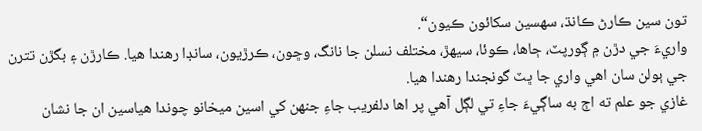تون سين ڪارڻ ڪانڌ، سهسين سکائون ڪيون“.
واريءَ جي دڙن ۾ ڳورپٽ، ڄاها، ڪوئا، سيهڙ، مختلف نسلن جا نانگ، وڇون، ڪرڙيون، سانڊا رهندا هيا. ڪارڙن ۽ بگڙن تترن جي ٻولن سان اهي واري جا ڀٽ گونجندا رهندا هيا.
غازي جو علم ته اڄ به ساڳيءَ جاءِ تي لڳل آهي پر اها دلفريب جاءِ جنهن کي اسين ميخانو چوندا هياسين ان جا نشان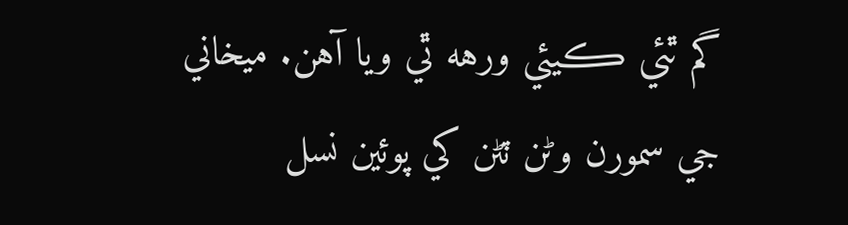گم ٿئي ڪيئي ورهه ٿي ويا آهن. ميخاني جي سمورن وڻن ٽڻن کي پوئين نسل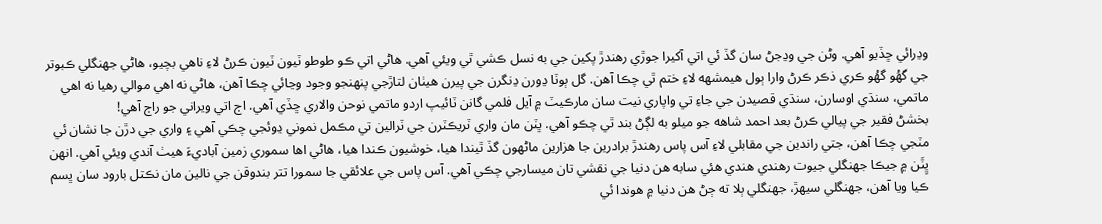وڍرائي ڇڏيو آهي. وڻن جي وڍجڻ سان گڏ ئي اتي آکيرا جوڙي رهندڙ پکين جي به نسل ڪشي ٿي ويئي آهي. هاڻي اتي ڪو طوطو ٽيون ٽيون ڪرڻ لاءِ ناهي بچيو، هاڻي جھنگلي ڪبوتر جي گھُو گھُو ڪري ذڪر ڪرڻ وارا ٻول هيمشهه لاءِ ختم ٿي چڪا آهن. گل ٻوٽا ڍورن ڍنگرن جي پيرن هيٺان لتاڙجي پنهنجو وجود وڃائي چڪا آهن، هاڻي نه اهي موالي رهيا نه اهي ماتمي، سنڌي اوسارن، سنڌي قصيدن جي جاءِ تي واپاري نيت سان مارڪيٽ ۾ آيل فلمي گانن ٽائيپ اردو ماتمي نوحن والاري ڇڏي آهي. اڄ اتي ويراني جو راڄ آهي!
بخشڻ فقير جي پيالي ڪرڻ بعد احمد شاهه جو ميلو به لڳڻ بند ٿي چڪو آهي. ڀٽن مان واري ٽريڪٽرن جي ٽرالين تي مڪمل نموني ڍوئجي چڪي آهي ۽ واري جي دڙن جا نشان ئي مٽجي چڪا آهن، جتي راندين جي مقابلي لاءِ آس پاس رهندڙ برادرين جا هزارين ماڻهون گڏ ٿيندا هيا، خوشيون ڪندا هيا، هاڻي اها سموري زمين آباديءَ هيٺ آندي ويئي آهي. انهن ڀِٽَن ۾ جيڪا جھنگلي جيوت رهندي هندي هئي سابه هن دنيا جي نقشي تان ميسارجي چڪي آهي. آس پاس جي علائقي جا سمورا تتر بندوقن جي نالين مان نڪتل بارود سان ڀسم ڪيا ويا آهن، جھنگلي سيهڙ، جھنگلي ٻلا ته ڄڻ هن دنيا ۾ هوندا ئي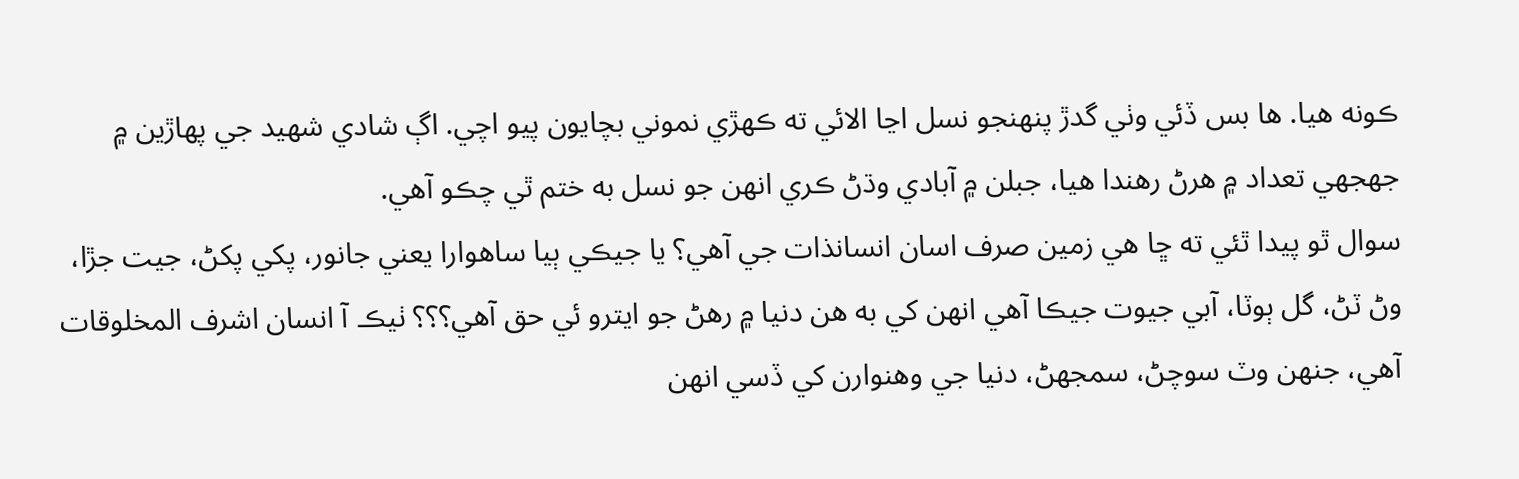ڪونه هيا. ها بس ڏئي وٺي گدڙ پنهنجو نسل اڃا الائي ته ڪهڙي نموني بچايون پيو اچي. اڳ شادي شهيد جي پهاڙين ۾ جھجھي تعداد ۾ هرڻ رهندا هيا، جبلن ۾ آبادي وڌڻ ڪري انهن جو نسل به ختم ٿي چڪو آهي.
سوال ٿو پيدا ٿئي ته ڇا هي زمين صرف اسان انسانذات جي آهي؟ يا جيڪي ٻيا ساهوارا يعني جانور، پکي پکڻ، جيت جڙا، وڻ ٽڻ، گل ٻوٽا، آبي جيوت جيڪا آهي انهن کي به هن دنيا ۾ رهڻ جو ايترو ئي حق آهي؟؟؟ ٺيڪ آ انسان اشرف المخلوقات آهي، جنهن وٽ سوچڻ، سمجھڻ، دنيا جي وهنوارن کي ڏسي انهن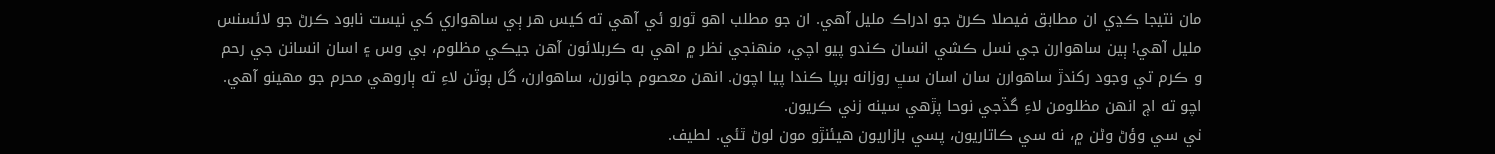مان نتيجا ڪڍي ان مطابق فيصلا ڪرڻ جو ادراڪ مليل آهي. ان جو مطلب اهو ٿورو ئي آهي ته کيس هر ٻي ساهواري کي نيست نابود ڪرڻ جو لائسنس مليل آهي! ٻين ساهوارن جي نسل ڪشي انسان ڪندو پيو اچي، منهنجي نظر ۾ اهي به ڪربلائون آهن جيڪي مظلوم، بي وس ۽ اسان انسانن جي رحم و ڪرم تي وجود رکندڙ ساهوارن سان اسان سڀ روزانه برپا ڪندا پيا اچون. انهن معصوم جانورن، ساهوارن، گل ٻوٽن لاءِ ته ٻاروهي محرم جو مهينو آهي. اچو ته اڄ انهن مظلومن لاءِ گڏجي نوحا پڙهي سينه زني ڪريون.
ني سي وؤڻ وڻن ۾، نه سي ڪاتاريون، پسي بازاريون هيئنڙو مون لوڻ ٿئي. لطيف.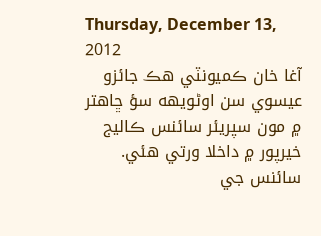Thursday, December 13, 2012
آغا خان ڪميونٽي هڪ جائزو
عيسوي سن اوڻويهه سؤ ڇاهتر ۾ مون سپريئر سائنس ڪاليج خيرپور ۾ داخلا ورتي هئي. سائنس جي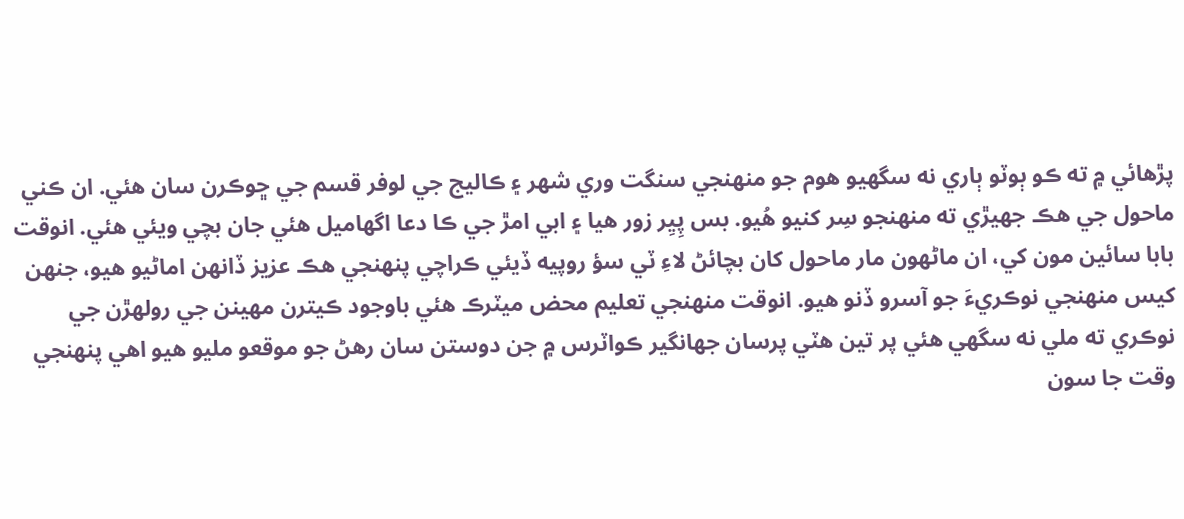پڙهائي ۾ ته ڪو ٻوٽو ٻاري نه سگھيو هوم جو منهنجي سنگت وري شهر ۽ ڪاليج جي لوفر قسم جي ڇوڪرن سان هئي. ان ڪني ماحول جي هڪ جھيڙي ته منهنجو سِر کنيو هُيو. بس پِيِر زور هيا ۽ ابي امڙ جي ڪا دعا اگھاميل هئي جان بچي ويئي هئي. انوقت بابا سائين مون کي، ان ماڻهون مار ماحول کان بچائڻ لاءِ ٽي سؤ روپيه ڏيئي ڪراچي پنهنجي هڪ عزيز ڏانهن اماڻيو هيو، جنهن کيس منهنجي نوڪريءَ جو آسرو ڏنو هيو. انوقت منهنجي تعليم محض ميٽرڪ هئي باوجود ڪيترن مهينن جي رولهڙن جي نوڪري ته ملي نه سگھي هئي پر تين هٽي پرسان جهانگير ڪواٽرس ۾ جن دوستن سان رهڻ جو موقعو مليو هيو اهي پنهنجي وقت جا سون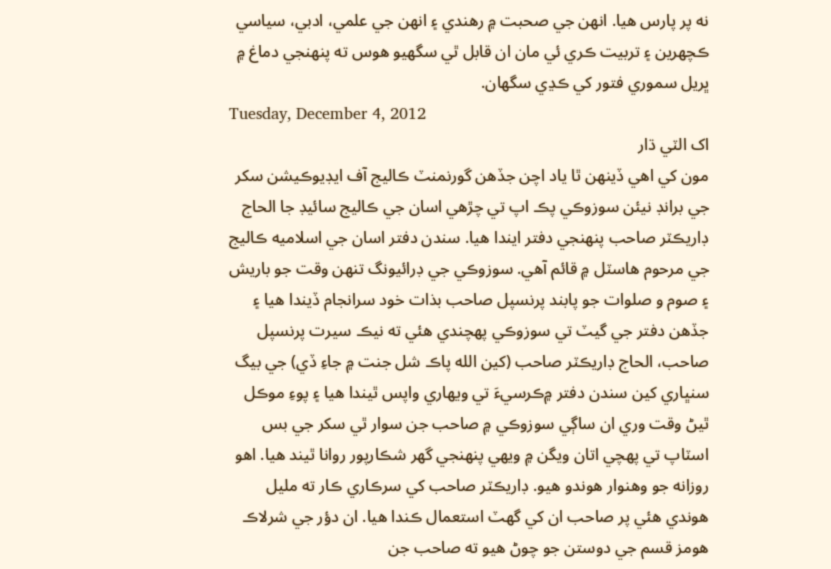نه پر پارس هيا. انهن جي صحبت ۾ رهندي ۽ انهن جي علمي، ادبي، سياسي ڪچهرين ۽ تربيت ڪري ئي مان ان قابل ٿي سگھيو هوس ته پنهنجي دماغ ۾ ڀريل سموري فتور کي ڪڍي سگھان.
Tuesday, December 4, 2012
اک الٽي ڌار
مون کي اهي ڏينهن ٿا ياد اچن جڏهن گورنمنٽ ڪاليج آف ايڊيوڪيشن سکر جي برانڊ نيئن سوزوڪي پڪ اپ تي چڙهي اسان جي ڪاليج سائيڊ جا الحاج ڊاريڪٽر صاحب پنهنجي دفتر ايندا هيا. سندن دفتر اسان جي اسلاميه ڪاليج جي مرحوم هاسٽل ۾ قائم آهي. سوزوڪي جي ڊرائيونگ تنهن وقت جو باريش ۽ صوم و صلوات جو پابند پرنسپل صاحب بذات خود سرانجام ڏيندا هيا ۽ جڏهن دفتر جي گيٽ تي سوزوڪي پهچندي هئي ته نيڪ سيرت پرنسپل صاحب، الحاج ڊاريڪٽر صاحب (کين الله پاڪ شل جنت ۾ جاءِ ڏي) جي بيگ سنڀاري کين سندن دفتر ۾ڪرسيءَ تي ويهاري واپس ٿيندا هيا ۽ پوءِ موڪل ٿيڻ وقت وري ان ساڳي سوزوڪي ۾ صاحب جن سوار ٿي سکر جي بس اسٽاپ تي پهچي اتان ويگن ۾ ويهي پنهنجي گھر شڪارپور روانا ٿيند هيا. اهو روزانه جو وهنوار هوندو هيو. ڊاريڪٽر صاحب کي سرڪاري ڪار ته مليل هوندي هئي پر صاحب ان کي گھٽ استعمال ڪندا هيا. ان دؤر جي شرلاڪ هومز قسم جي دوستن جو چوڻ هيو ته صاحب جن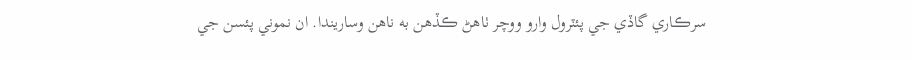سرڪاري گاڏي جي پئٽرول وارو ووچر ٺاهڻ ڪڏهن به ناهن وساريندا. ان نموني پئسن جي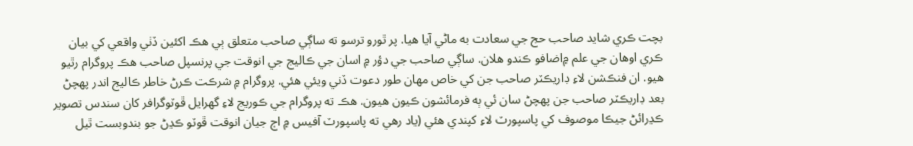بچت ڪري شايد صاحب حج جي سعادت به ماڻي آيا هيا. پر ٿورو ترسو ته ساڳي صاحب متعلق ٻي هڪ اکئين ڏٺي واقعي کي بيان ڪري اوهان جي علم ۾اضافو ڪندو هلان. ساڳي صاحب جي دؤر ۾ اسان جي ڪاليج جي انوقت جي پرنسپل صاحب هڪ پروگرام رٿيو هيو. ان فنڪشن لاءِ ڊاريڪٽر صاحب جن کي خاص مهان طور دعوت ڏني ويئي هئي. پروگرام ۾ شرڪت ڪرڻ خاطر ڪاليج اندر پهچڻ بعد ڊاريڪٽر صاحب جن پهچڻ سان ئي ٻه فرمائشون ڪيون هيون. هڪ ته پروگرام جي ڪوريج لاءِ گھرايل ڦوٽوگرافر کان سندس تصوير ڪڍرائڻ جيڪا موصوف کي پاسپورٽ لاءِ کپندي هئي (ياد رهي ته پاسپورٽ آفيس ۾ اڄ جيان انوقت ڦوٽو ڪڍڻ جو بندوبست ٿيل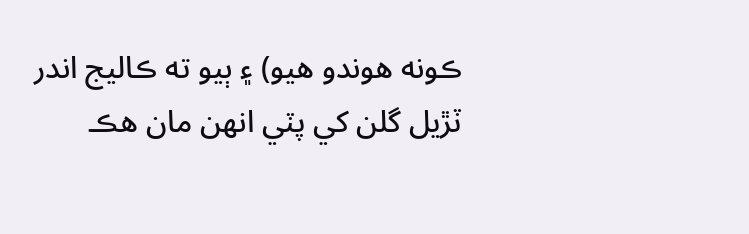ڪونه هوندو هيو) ۽ ٻيو ته ڪاليج اندر ٽڙيل گلن کي پٽي انهن مان هڪ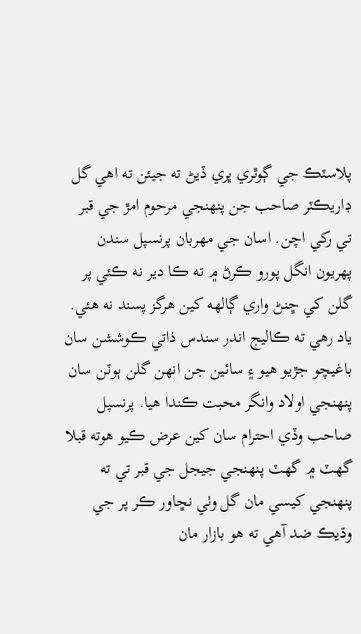پلاسٽڪ جي ڳوٿري ڀري ڏيڻ ته جيئن ته اهي گل ڊاريڪٽر صاحب جن پنهنجي مرحوم امڙ جي قبر تي رکي اچن. اسان جي مهربان پرنسپل سندن پهريون انگل پورو ڪرڻ ۾ ته ڪا دير نه ڪئي پر گلن کي ڇنڻ واري ڳالهه کين هرگز پسند نه هئي. ياد رهي ته ڪاليج اندر سندس ذاتي ڪوششن سان باغيچو جڙيو هيو ۽ سائين جن انهن گلن ٻوٽن سان پنهنجي اولاد وانگر محبت ڪندا هيا. پرنسپل صاحب وڏي احترام سان کين عرض ڪيو هوته قبلا گھٽ ۾ گھٽ پنهنجي جيجل جي قبر تي ته پنهنجي کيسي مان گل وٺي نڇاور ڪر پر جي وڌيڪ ضد آهي ته هو بازار مان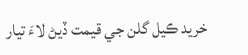خريد ڪيل گلن جي قيمت ڏيڻ لاءَ تيار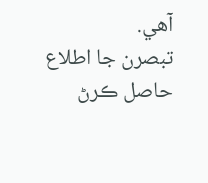آهي.
تبصرن جا اطلاع حاصل ڪرڻ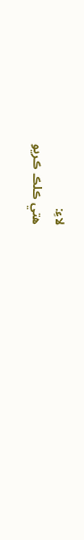لاءِ:
هتي ڪلڪ ڪريو